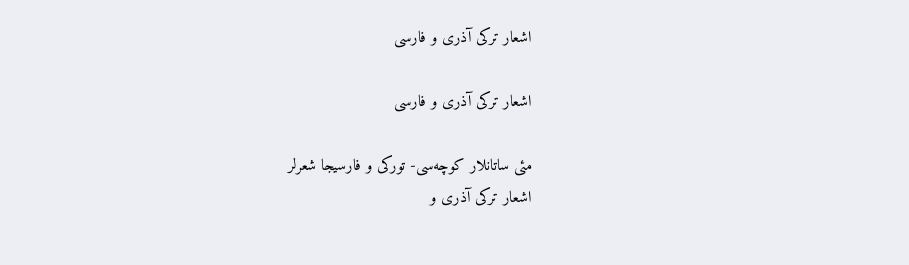اشعار ترکی آذری و فارسی

اشعار ترکی آذری و فارسی

مئی ساتانلار کوچه‌سی- تورکی و فارسیجا شعرلر
اشعار ترکی آذری و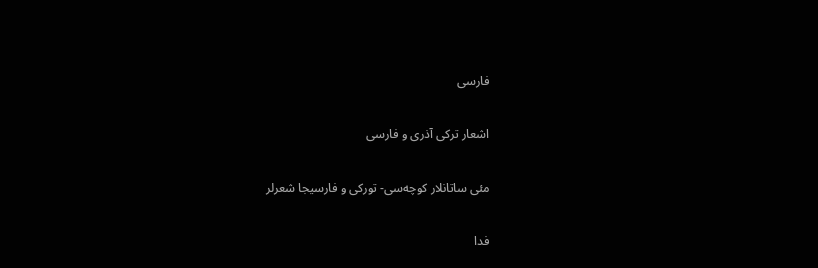فارسی

اشعار ترکی آذری و فارسی

مئی ساتانلار کوچه‌سی- تورکی و فارسیجا شعرلر

فدا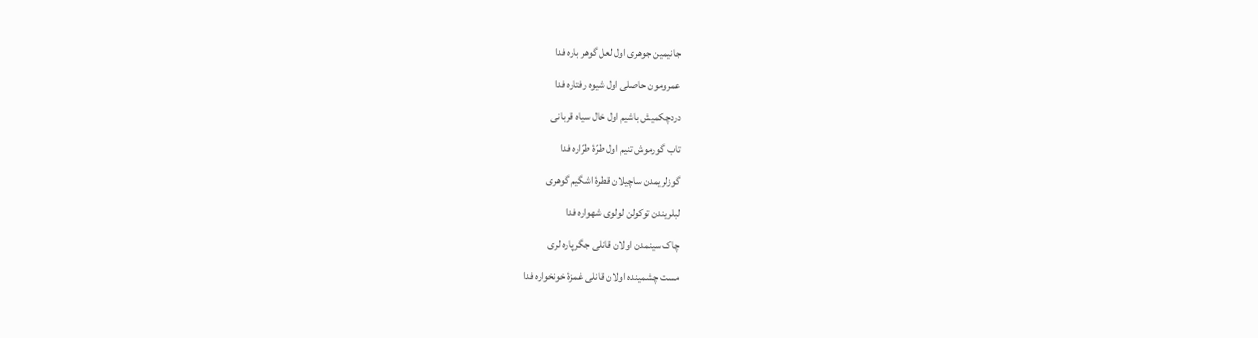جانیمین جوهری اول لعل گوهر باره فدا

عمرومون حاصلی اول شیوه رفتاره فدا

دردچکمیش باشیم اول خال سیاه قربانی

تاب گورموش تنیم اول طرّۀ طرّاره فدا

گوزلریمدن ساچیلان قطرۀ اشگیم گوهری

لبلریندن توکولن لولوی شهواره فدا

چاک سینمدن اولان قانلی جگرپاره لری

مست چشمینده اولان قانلی غمزۀ خونخواره فدا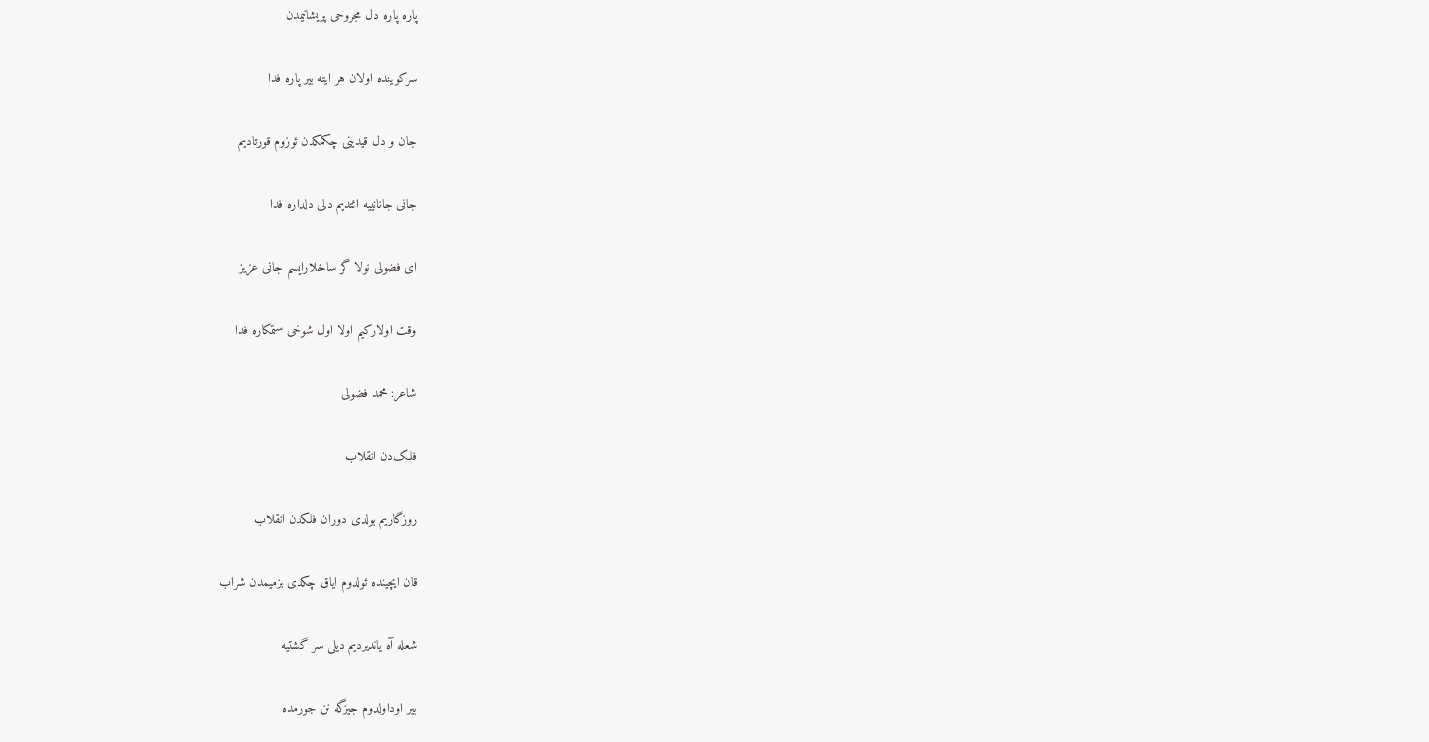پاره پاره دل مجروحی پریشانیمدن

سرکوینده اولان هر ایته بیر پاره فدا

جان و دل قیدینی چکمکدن ئوزوم قورتادیم

جانی جانانییه ائتدیم دلی دلداره فدا

ای فضولی نولا گر ساخلارایسم جانی عزیز

وقت اولارکیم اولا اول شوخی ستمکاره فدا

شاعر: محمد فضولی

فلک‌دن انقلاب

روزگاریم بولدی دوران فلکدن انقلاب

قان ایچینده ئولدوم ایاق چکدی بزمیمدن شراب

شعله آه یاندیردیم دیلی سر گشتیه

بیر اوداولدوم جیزگه نن جورمده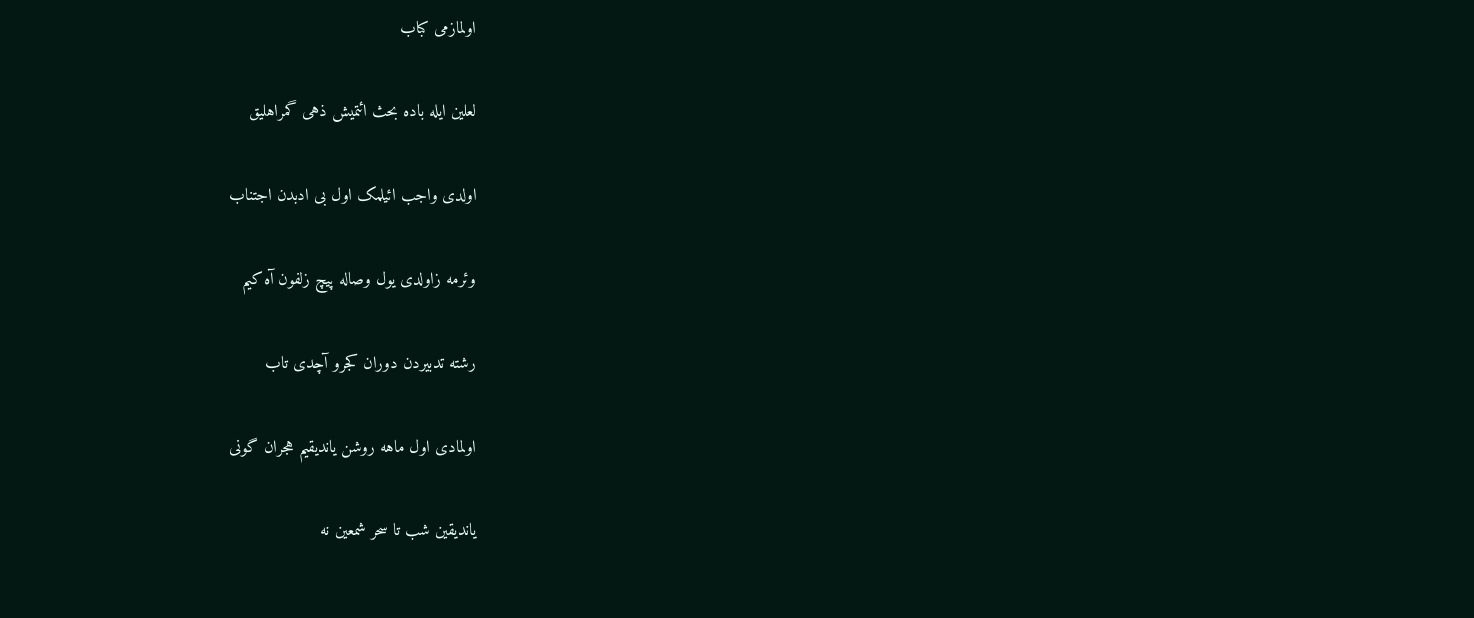اولمازمی کباب

لعلین ایله باده بحث ائتمیش ذهی گمراهلیق

اولدی واجب ائیلمک اول بی ادبدن اجتناب

وئرمه زاولدی یول وصاله پیچ زلفون آه کیم

رشته تدبیردن دوران کجرو آچدی تاب

اولمادی اول ماهه روشن یاندیقیم هجران گونی

یاندیقین شب تا سحر شمعین نه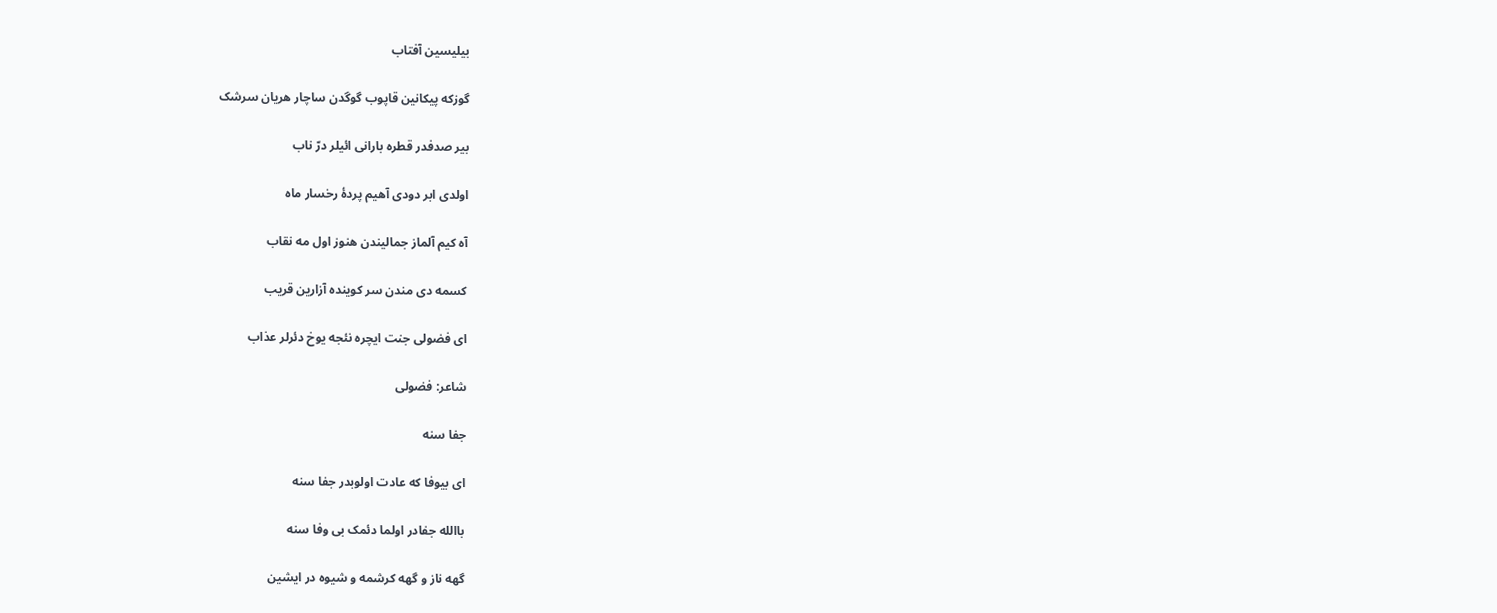بیلیسین آفتاب

گوزکه پیکانین قاپوب گوگدن ساچار هریان سرشک

بیر صدفدر قطره بارانی ائیلر درّ ناب

اولدی ابر دودی آهیم پردۀ رخسار ماه

آه کیم آلماز جمالیندن هنوز اول مه نقاب

کسمه دی مندن سر کوینده آزارین قریب

ای فضولی جنت ایچره نئجه یوخ دئرلر عذاب

شاعر: فضولی

جفا سنه

ای بیوفا که عادت اولوبدر جفا سنه

باالله جفادر اولما دئمک بی وفا سنه

گهه ناز و گهه کرشمه و شیوه در ایشین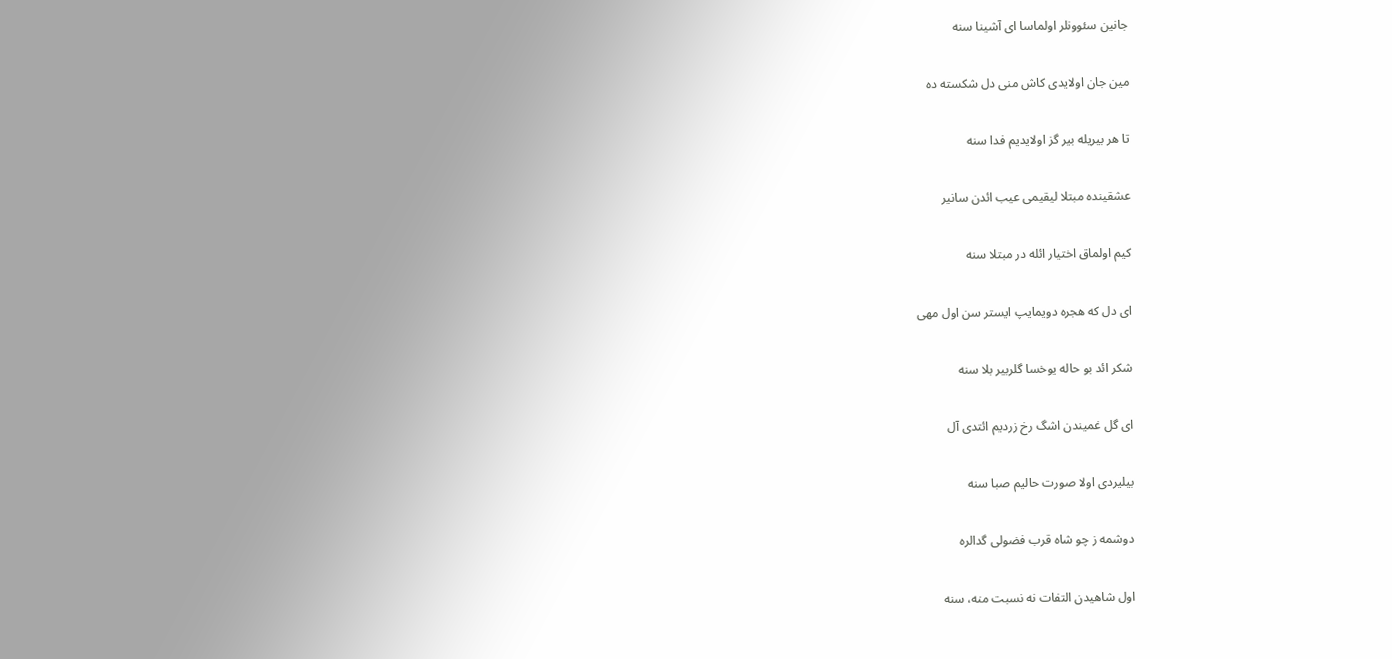جانین سئوونلر اولماسا ای آشینا سنه

مین جان اولایدی کاش منی دل شکسته ده

تا هر بیریله بیر گز اولایدیم فدا سنه

عشقینده مبتلا لیقیمی عیب ائدن سانیر

کیم اولماق اختیار ائله در مبتلا سنه

ای دل که هجره دویمایپ ایستر سن اول مهی

شکر ائد بو حاله یوخسا گلربیر بلا سنه

ای گل غمیندن اشگ رخ زردیم ائتدی آل

بیلیردی اولا صورت حالیم صبا سنه

دوشمه ز چو شاه قرب فضولی گدالره

اول شاهیدن التفات نه نسبت منه، سنه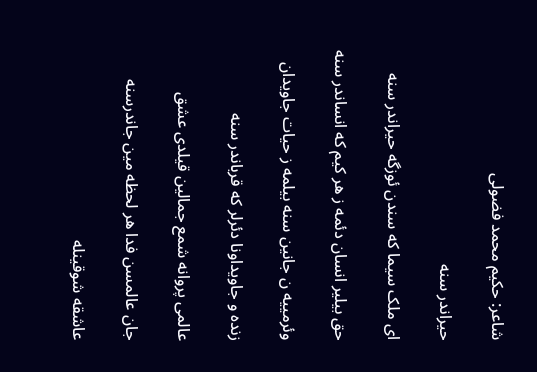شاعر: حکیم محمد فضولی

حیراندر سنه

ای ملک سیما که سندن ئوزگه حیراندر سنه

حق بیلیر انسان دئمه ز هر کیم که انساندر سنه

وئرمییه ن جانین سنه بیلمه ز حیات جاویدان

زنده و جاویداونا دئرلر که قرباندر سنه

عالمی پروانه شمع جمالین قیلدی عشق

جان عالمسن فدا هر لحظه مین جاندرسنه

عاشقه شوقینله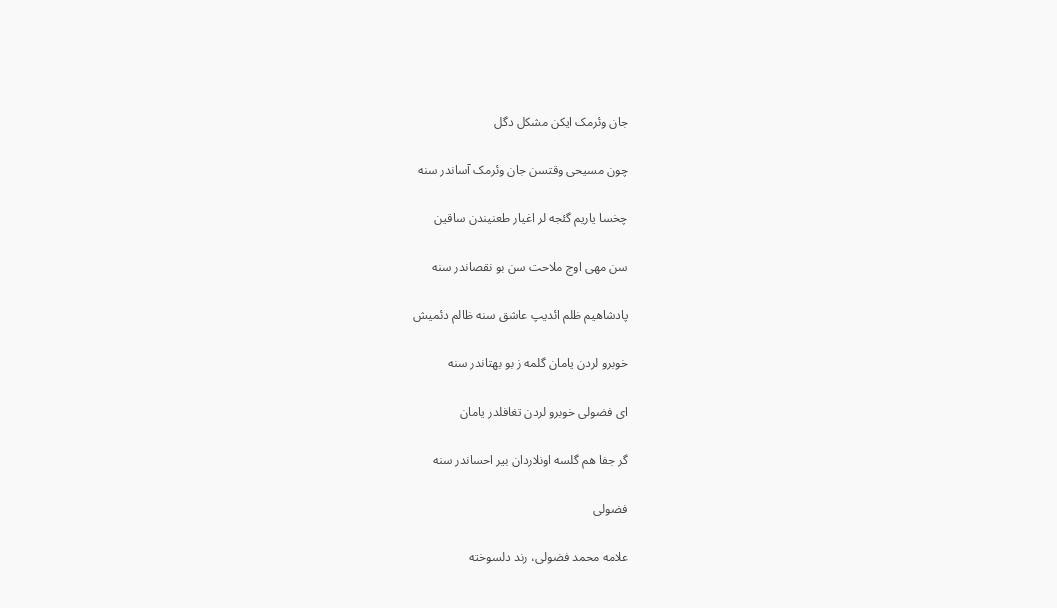جان وئرمک ایکن مشکل دگل

چون مسیحی وقتسن جان وئرمک آساندر سنه

چخسا یاریم گئجه لر اغیار طعنیندن ساقین

سن مهی اوج ملاحت سن بو نقصاندر سنه

پادشاهیم ظلم ائدیپ عاشق سنه ظالم دئمیش

خوبرو لردن یامان گلمه ز بو بهتاندر سنه

ای فضولی خوبرو لردن تغافلدر یامان

گر جفا هم گلسه اونلاردان بیر احساندر سنه

فضولی

علامه محمد فضولی، رند دلسوخته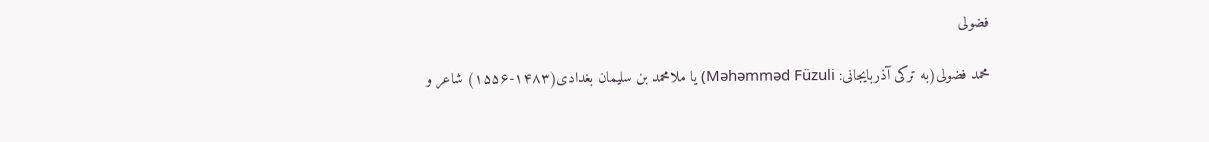فضولی

محمد فضولی(به ترکی آذربایجانی: Məhəmməd Füzuli) یا ملامحمد بن سلیمان بغدادی(۱۴۸۳-۱۵۵۶) شاعر و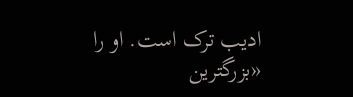ادیب ترک است. او را «بزرگترین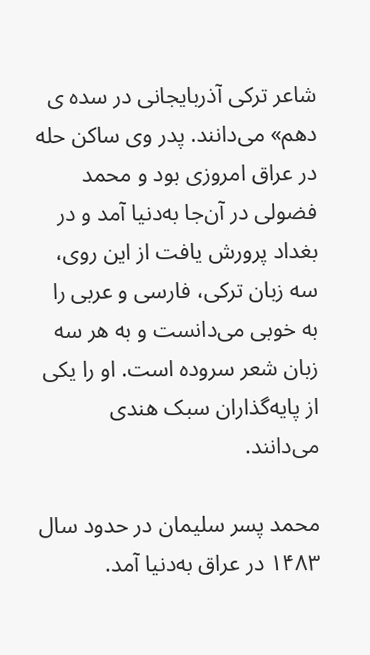شاعر ترکی آذربایجانی در سده ی دهم» می‌دانند. پدر وی ساکن حله در عراق امروزی بود و محمد فضولی در آن‌جا به‌دنیا آمد و در بغداد پرورش یافت از این روی، سه زبان ترکی، فارسی و عربی را به خوبی می‌دانست و به هر سه زبان شعر سروده است. او را یکی از پایه‌گذاران سبک هندی می‌دانند.

محمد پسر سلیمان در حدود سال ۱۴۸۳ در عراق به‌دنیا آمد.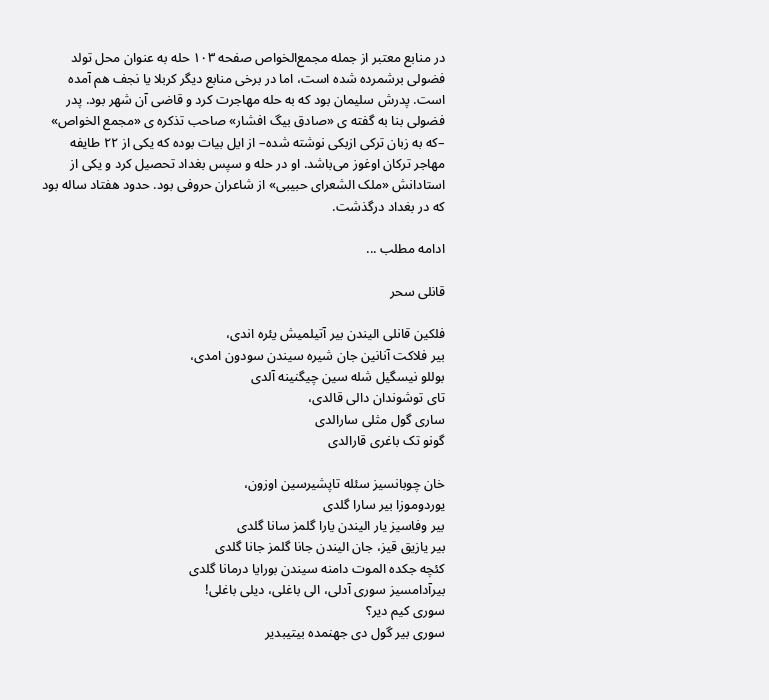در منابع معتبر از جمله مجمع‌الخواص صفحه ۱۰۳ حله به عنوان محل تولد فضولی برشمرده شده است، اما در برخی منابع دیگر کربلا یا نجف هم آمده است. پدرش سلیمان بود که به حله مهاجرت کرد و قاضی آن شهر بود. پدر فضولی بنا به گفته ی «صادق بیگ افشار» صاحب تذکره ی «مجمع الخواص» –که به زبان ترکی ازبکی نوشته شده– از ایل بیات بوده که یکی از ۲۲ طایفه مهاجر ترکان اوغوز می‌باشد. او در حله و سپس بغداد تحصیل کرد و یکی از استادانش «ملک الشعرای حبیبی» از شاعران حروفی بود. حدود هفتاد ساله بود که در بغداد درگذشت.

ادامه مطلب ...

قانلی سحر

فلکین قانلی الیندن بیر آتیلمیش یئره اندی،
بیر فلاکت آنانین جان شیره سیندن سودون امدی،
بوللو نیسگیل شله سین چیگنینه آلدی
تای توشوندان دالی قالدی،
ساری گول مثلی سارالدی
گونو تک باغری قارالدی

خان چوبانسیز سئله تاپشیرسین اوزون،
یوردوموزا بیر سارا گلدی
بیر وفاسیز یار الیندن یارا گلمز سانا گلدی
بیر یازیق قیز، جان الیندن جانا گلمز جانا گلدی
کئچه جکده الموت دامنه سیندن بورایا درمانا گلدی
بیرآدامسیز سوری آدلی، الی باغلی، دیلی باغلی!
سوری کیم دیر؟
سوری بیر گول دی جهنمده بیتیبدیر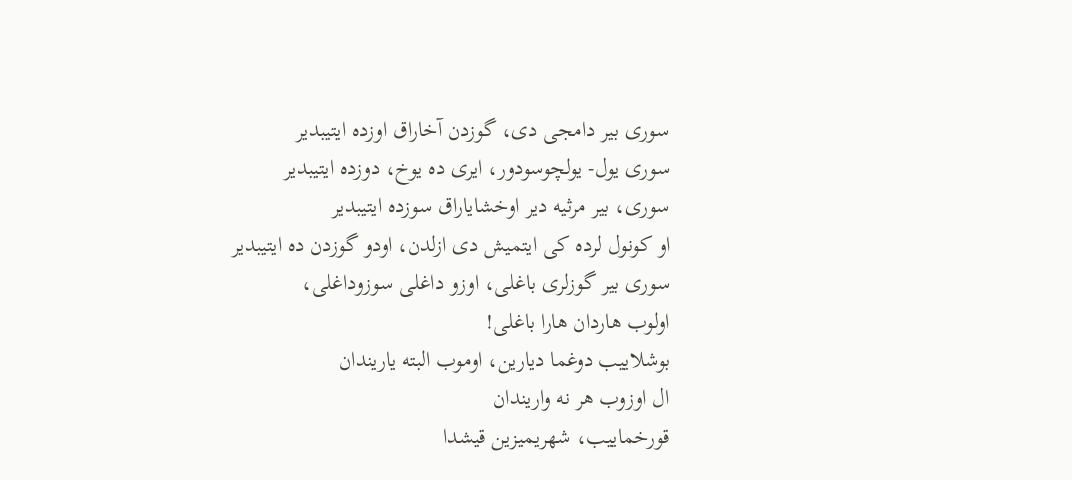سوری بیر دامجی دی، گوزدن آخاراق اوزده ایتیبدیر
سوری یول- یولچوسودور، ایری ده یوخ، دوزده ایتیبدیر
سوری، بیر مرثیه دیر اوخشایاراق سوزده ایتیبدیر
او کونول لرده کی ایتمیش دی ازلدن، اودو گوزدن ده ایتیبدیر
سوری بیر گوزلری باغلی، اوزو داغلی سوزوداغلی،
اولوب هاردان هارا باغلی!
بوشلاییب دوغما دیارین، اوموب البته یاریندان
ال اوزوب هر نه واریندان
قورخماییب، شهریمیزین قیشدا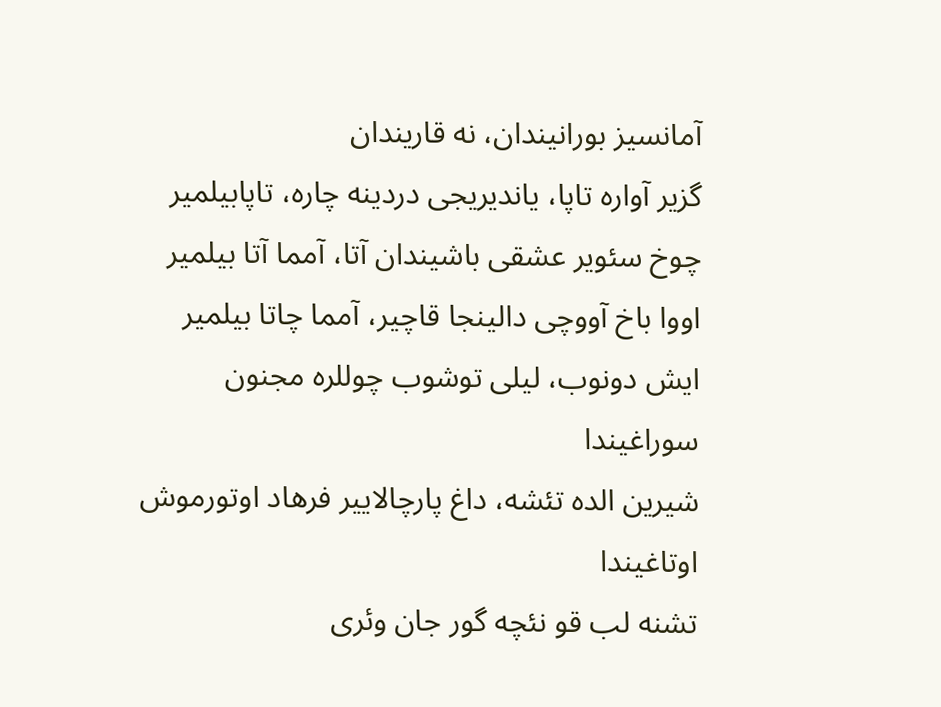آمانسیز بورانیندان، نه قاریندان
گزیر آواره تاپا، یاندیریجی دردینه چاره، تاپابیلمیر
چوخ سئویر عشقی باشیندان آتا، آمما آتا بیلمیر
اووا باخ آووچی دالینجا قاچیر، آمما چاتا بیلمیر
ایش دونوب، لیلی توشوب چوللره مجنون سوراغیندا
شیرین الده تئشه، داغ پارچالاییر فرهاد اوتورموش اوتاغیندا
تشنه لب قو نئچه گور جان وئری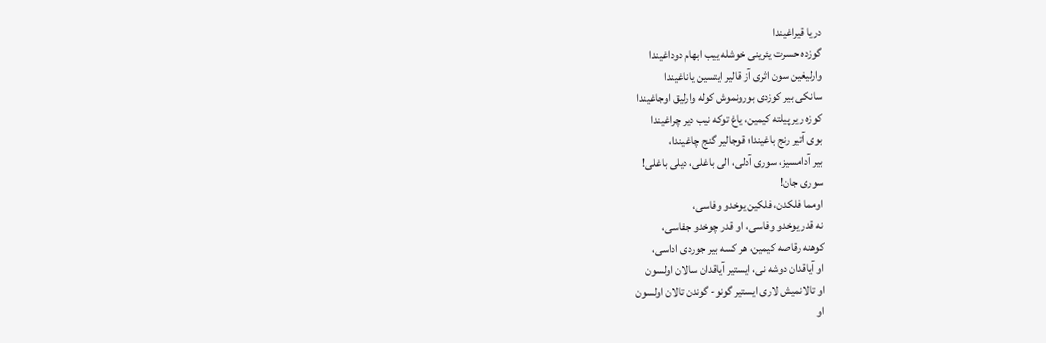دریا قیراغیندا
گوزده حسرت یئرینی خوشله ییب ابهام دوداغیندا
وارلیغین سون اثری آز قالیر ایتسین یاناغیندا
سانکی بیر کوزدی بورونموش کوله وارلیق اوجاغیندا
کوزه ریر پیلته کیمین، یاغ توکه نیب دیر چراغیندا
بوی آتیر رنج باغیندا؛ قوجالیر گنج چاغیندا،
بیر آدامسیز، سوری آدلی، الی باغلی، دیلی باغلی!
سوری جان!
اومما فلکدن، فلکین یوخدو وفاسی،
نه قدر یوخدو وفاسی، او قدر چوخدو جفاسی،
کوهنه رقاصه کیمین، هر کسه بیر جوردی اداسی،
او آیاقدان دوشه نی، ایستیر آیاقدان سالان اولسون
او تالانمیش لاری ایستیر گونو- گوندن تالان اولسون
او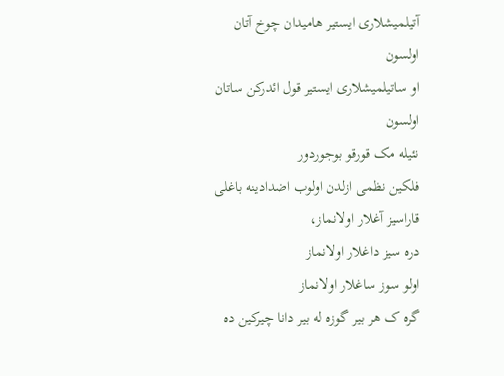آتیلمیشلاری ایستیر هامیدان چوخ آتان اولسون
او ساتیلمیشلاری ایستیر قول ائدرکن ساتان اولسون
نئیله مک قورقو بوجوردور
فلکین نظمی ازلدن اولوب اضدادینه باغلی
قاراسیز آغلار اولانماز،
دره سیز داغلار اولانماز
اولو سوز ساغلار اولانماز
گره ک هر بیر گوزه له بیر دانا چیرکین ده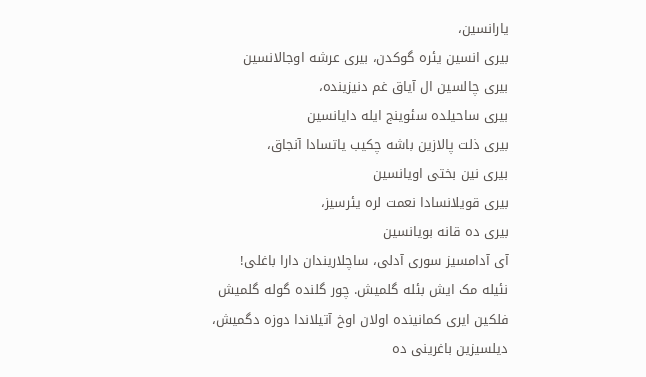یارانسین،
بیری انسین یئره گوکدن، بیری عرشه اوجالانسین
بیری چالسین ال آیاق غم دنیزینده،
بیری ساحیلده سئوینج ایله دایانسین
بیری ذلت پالازین باشه چکیب یاتسادا آنجاق،
بیری نین بختی اویانسین
بیری قویلانسادا نعمت لره یئرسیز،
بیری ده قانه بویانسین
آی آدامسیز سوری آدلی، ساچلاریندان دارا باغلی!
نئیله مک ایش بئله گلمیش. چور گلنده گوله گلمیش
فلکین ایری کمانینده اولان اوخ آتیلاندا دوزه دگمیش،
دیلسیزین باغرینی ده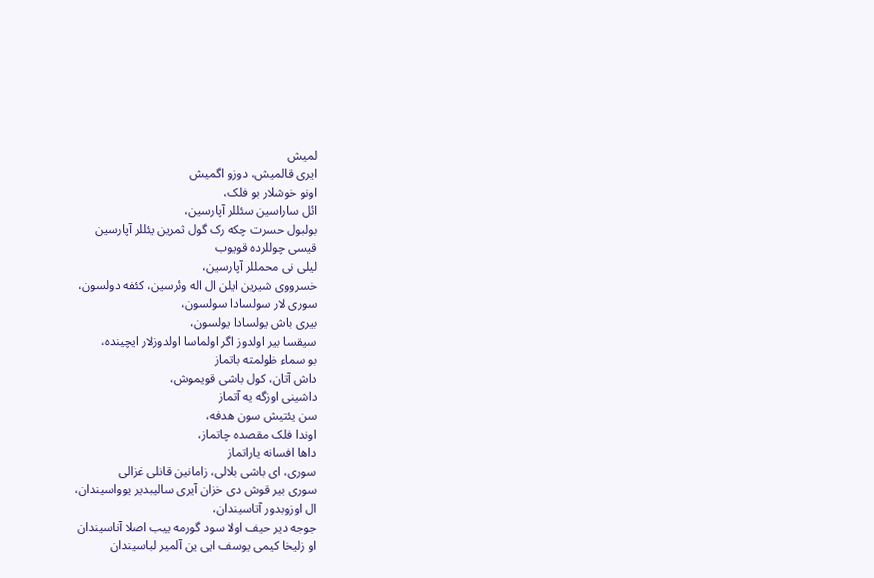لمیش
ایری قالمیش، دوزو اگمیش
اونو خوشلار بو فلک،
ائل ساراسین سئللر آپارسین،
بولبول حسرت چکه رک گول ثمرین یئللر آپارسین
قیسی چوللرده قویوب
لیلی نی محمللر آپارسین،
خسرووی شیرین ایلن ال اله وئرسین، کئفه دولسون،
سوری لار سولسادا سولسون،
بیری باش یولسادا یولسون،
سیقسا بیر اولدوز اگر اولماسا اولدوزلار ایچینده،
بو سماء ظولمته باتماز
داش آتان، کول باشی قویموش،
داشینی اوزگه یه آتماز
سن یئتیش سون هدفه،
اوندا فلک مقصده چاتماز،
داها افسانه یاراتماز
سوری، ای باشی بلالی، زامانین قانلی غزالی
سوری بیر قوش دی خزان آیری سالیبدیر یوواسیندان،
ال اوزوبدور آتاسیندان،
جوجه دیر حیف اولا سود گورمه ییب اصلا آناسیندان
او زلیخا کیمی یوسف ایی ین آلمیر لباسیندان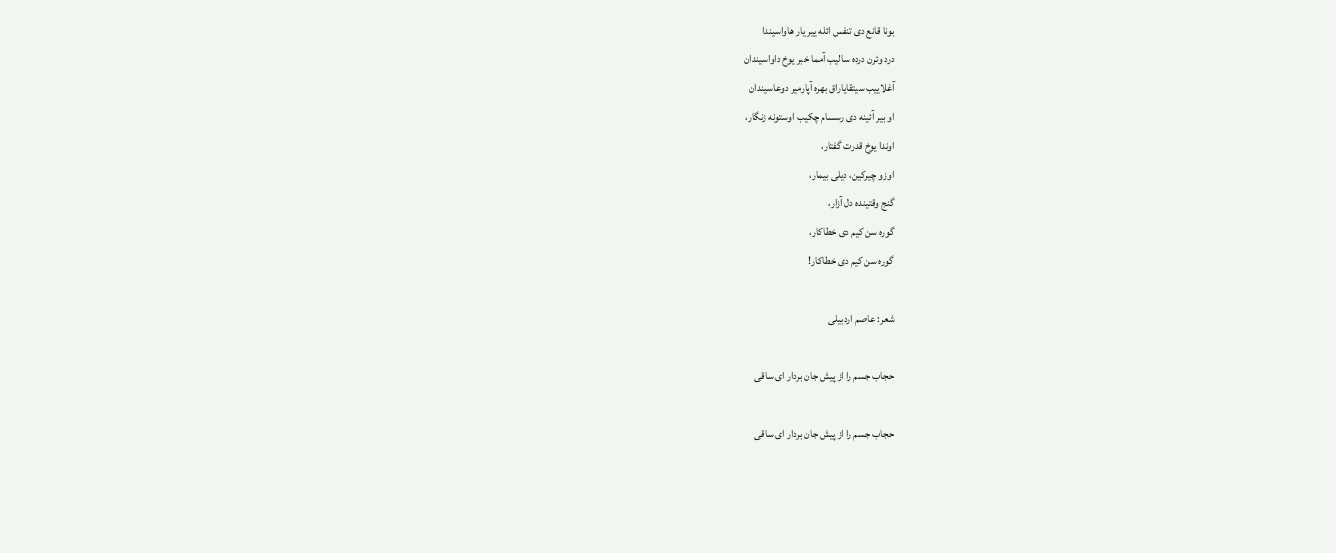بونا قانع دی تنفس ائله ییر یار هاواسیندا
درد وئرن درده سالیب آمما خبر یوخ داواسیندان
آغلاییب سیتقایاراق بهره آپارمیر دوعاسیندان
او بیر آئینه دی رسسام چکیب اوستونه زنگار،
اوندا یوخ قدرت گفتار،
اوزو چیرکین، دیلی بیمار،
گنج وقتینده دل آزار،
گوره سن کیم دی خطاکار،
گوره سن کیم دی خطاکار!

شعر: عاصم اردبیلی

حجاب جسم را از پیش جان بردار ای ساقی

حجاب جسم را از پیش جان بردار ای ساقی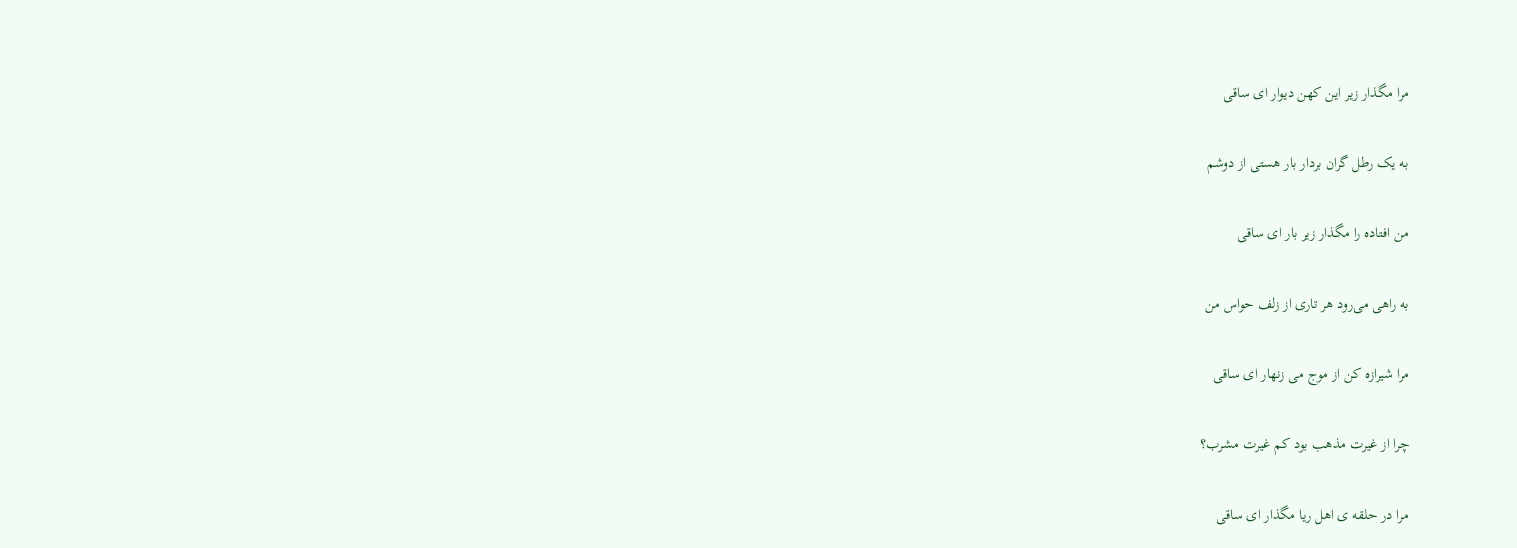مرا مگذار زیر این کهن دیوار ای ساقی

به یک رطل گران بردار بار هستی از دوشم

من افتاده را مگذار زیر بار ای ساقی

به راهی می‌رود هر تاری از زلف حواس من

مرا شیرازه کن از موج می زنهار ای ساقی

چرا از غیرت مذهب بود کم غیرت مشرب؟

مرا در حلقه ی اهل ریا مگذار ای ساقی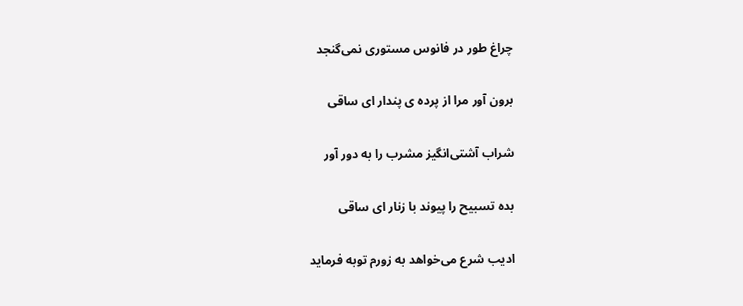چراغ طور در فانوس مستوری نمی‌گنجد

برون آور مرا از پرده ی پندار ای ساقی

شراب آشتی‌انگیز مشرب را به دور آور

بده تسبیح را پیوند با زنار ای ساقی

ادیب شرع می‌خواهد به زورم توبه فرماید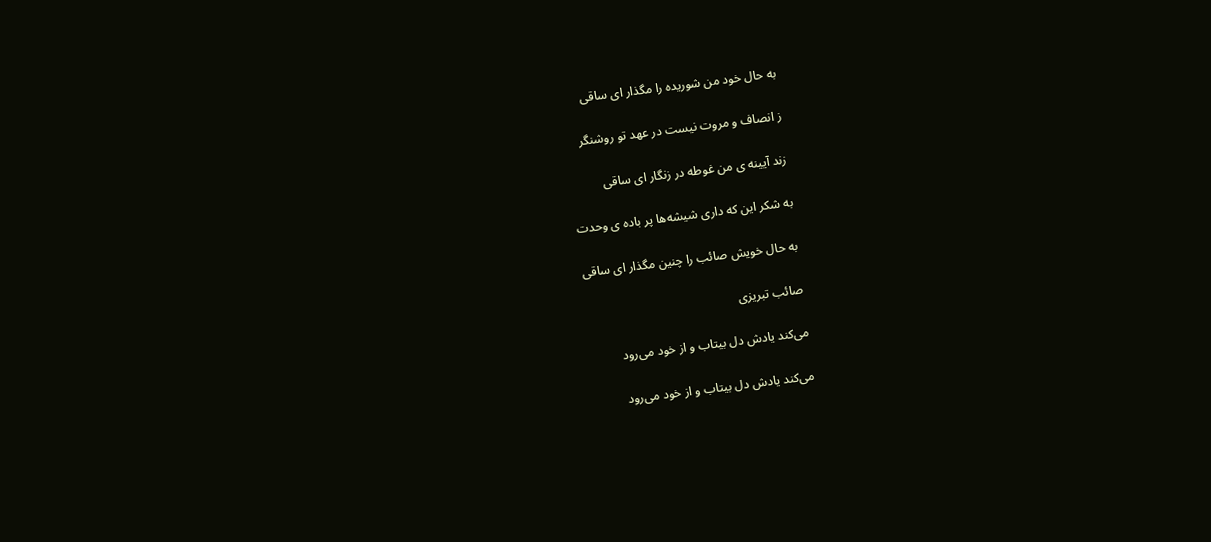به حال خود من شوریده را مگذار ای ساقی

ز انصاف و مروت نیست در عهد تو روشنگر

زند آیینه ی من غوطه در زنگار ای ساقی

به شکر این که داری شیشه‌ها پر باده ی وحدت

به حال خویش صائب را چنین مگذار ای ساقی

صائب تبریزی

می‌کند یادش دل بیتاب و از خود می‌رود

می‌کند یادش دل بیتاب و از خود می‌رود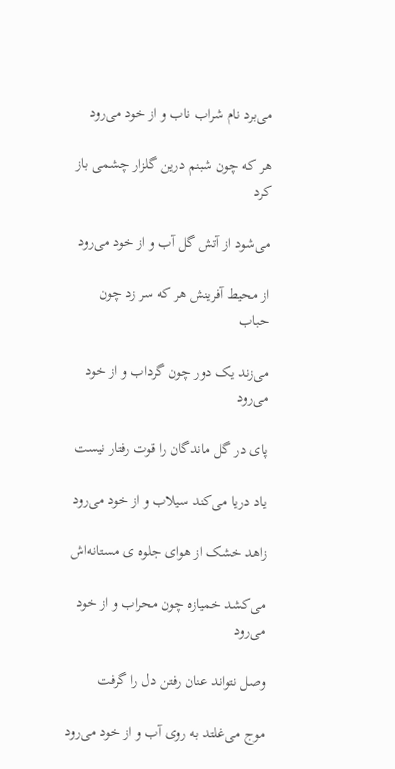می‌برد نام شراب ناب و از خود می‌رود

هر که چون شبنم درین گلزار چشمی باز کرد

می‌شود از آتش گل آب و از خود می‌رود

از محیط آفرینش هر که سر زد چون حباب

می‌زند یک دور چون گرداب و از خود می‌رود

پای در گل ماندگان را قوت رفتار نیست

یاد دریا می‌کند سیلاب و از خود می‌رود

زاهد خشک از هوای جلوه ی مستانه‌اش

می‌کشد خمیازه چون محراب و از خود می‌رود

وصل نتواند عنان رفتن دل را گرفت

موج می‌غلتد به روی آب و از خود می‌رود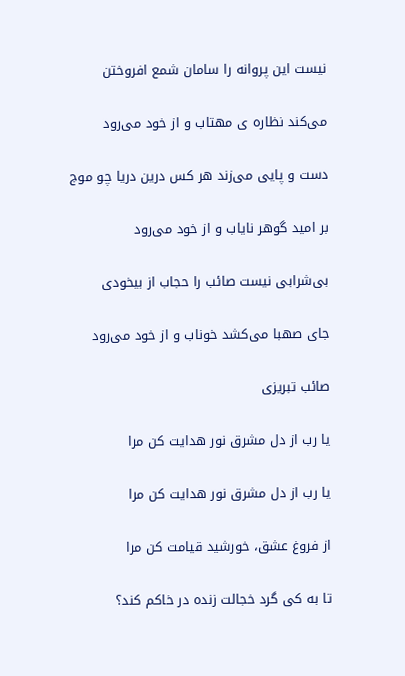نیست این پروانه را سامان شمع افروختن

می‌کند نظاره ی مهتاب و از خود می‌رود

دست و پایی می‌زند هر کس درین دریا چو موج

بر امید گوهر نایاب و از خود می‌رود

بی‌شرابی نیست صائب را حجاب از بیخودی

جای صهبا می‌کشد خوناب و از خود می‌رود

صائب تبریزی

یا رب از دل مشرق نور هدایت کن مرا

یا رب از دل مشرق نور هدایت کن مرا

از فروغ عشق، خورشید قیامت کن مرا

تا به کی گرد خجالت زنده در خاکم کند؟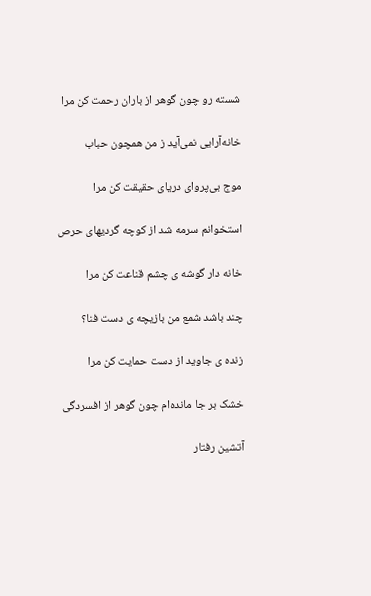شسته رو چون گوهر از باران رحمت کن مرا

خانه‌آرایی نمی‌آید ز من همچون حباب

موج بی‌پروای دریای حقیقت کن مرا

استخوانم سرمه شد از کوچه گردیهای حرص

خانه دار گوشه ی چشم قناعت کن مرا

چند باشد شمع من بازیچه ی دست فنا؟

زنده ی جاوید از دست حمایت کن مرا

خشک بر جا مانده‌ام چون گوهر از افسردگی

آتشین رفتار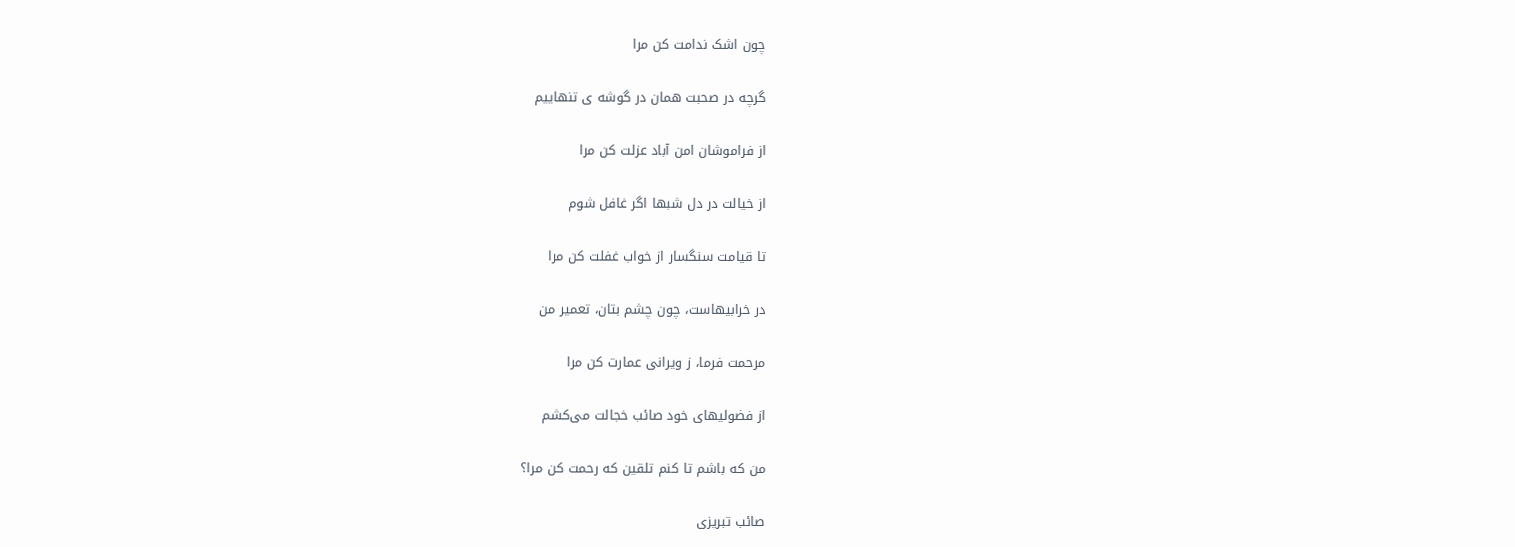چون اشک ندامت کن مرا

گرچه در صحبت همان در گوشه ی تنهاییم

از فراموشان امن آباد عزلت کن مرا

از خیالت در دل شبها اگر غافل شوم

تا قیامت سنگسار از خواب غفلت کن مرا

در خرابیهاست، چون چشم بتان، تعمیر من

مرحمت فرما، ز ویرانی عمارت کن مرا

از فضولیهای خود صائب خجالت می‌کشم

من که باشم تا کنم تلقین که رحمت کن مرا؟

صائب تبریزی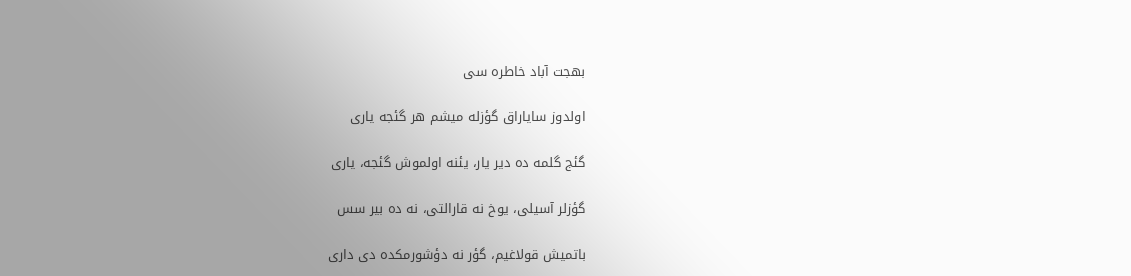بهجت آباد خاطره سی

اولدوز سایاراق گؤزله میشم هر گئجه یاری

گئج گلمه ده دیر یار، یئنه اولموش گئجه، یاری

گؤزلر آسیلی، یوخ نه قارالتی، نه ده بیر سس

باتمیش قولاغیم، گؤر نه دؤشورمکده دی داری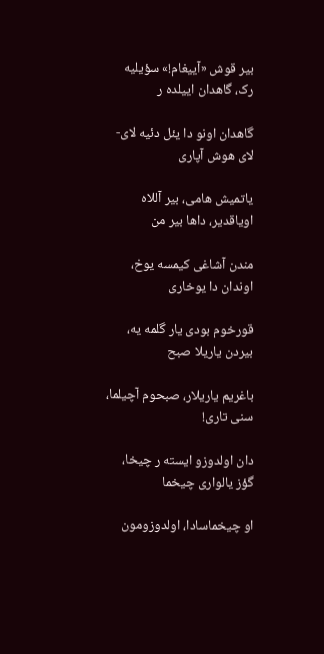بیر قوش «آییغام!» سؤیلیه رک، گاهدان اییلده ر

گاهدان اونو دا یئل دئیه لای- لای هوش آپاری

یاتمیش هامی، بیر آللاه اویاقدیر، داها بیر من

مندن آشاغی کیمسه یوخ، اوندان دا یوخاری

قورخوم بودی یار گلمه یه، بیردن یاریلا صبح

باغریم یاریلار، صبحوم آچیلما، سنی تاری!

دان اولدوزو ایسته ر چیخا، گؤز یالواری چیخما

او چیخماسادا، اولدوزومون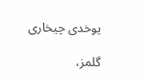یوخدی چیخاری

گلمز،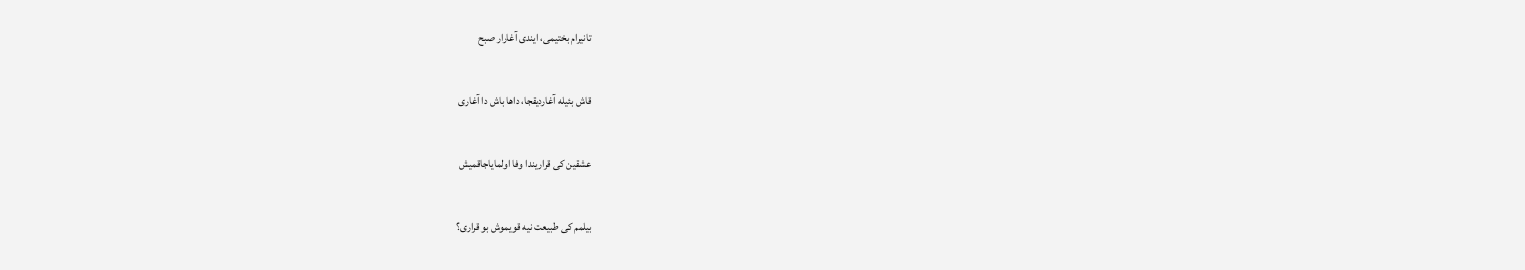تانیرام بختیمی، ایندی آغارار صبح

قاش بئیله آغاردیقجا، داها باش دا آغاری

عشقین کی قراریندا وفا اولمایاجاقمیش

بیلمم کی طبیعت نیه قویموش بو قراری؟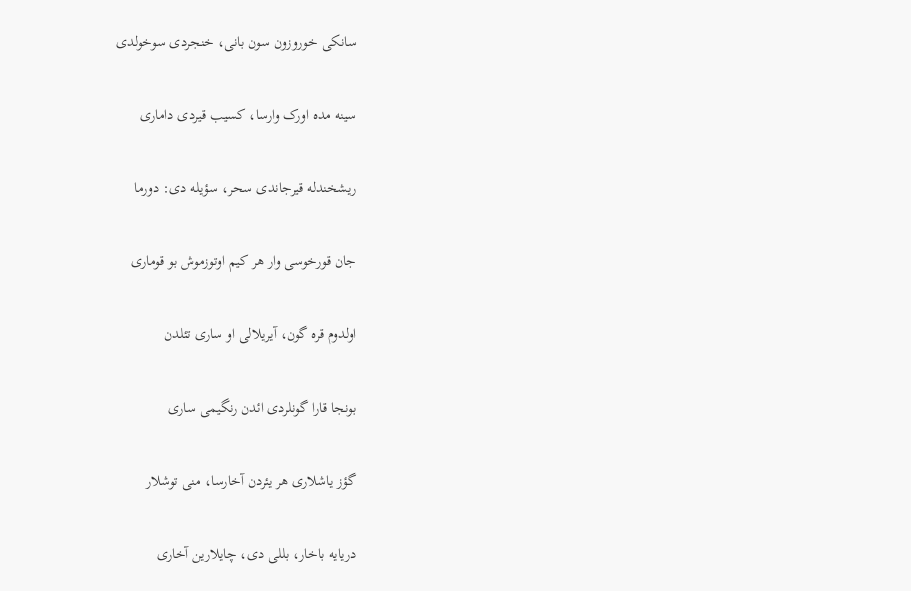سانکی خوروزون سون بانی، خنجردی سوخولدی

سینه مده اورک وارسا، کسیب قیردی داماری

ریشخندله قیرجاندی سحر، سؤیله دی: دورما

جان قورخوسی وار هر کیم اوتوزموش بو قوماری

اولدوم قره گون، آیریلالی او ساری تئلدن

بونجا قارا گونلردی ائدن رنگیمی ساری

گؤز یاشلاری هر یئردن آخارسا، منی توشلار

دریایه باخار، بللی دی، چایلارین آخاری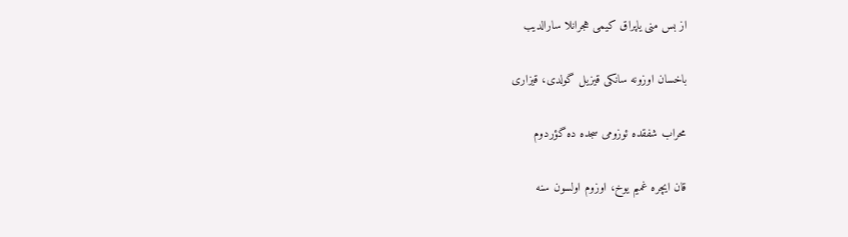از بس منی یاپراق کیمی هجرانلا سارالدیب

باخسان اوزونه سانکی قیزیل گولدی، قیزاری

محراب شفقده ئوزومی سجده ده گؤردوم

قان ایچره غمیم یوخ، اوزوم اولسون سنه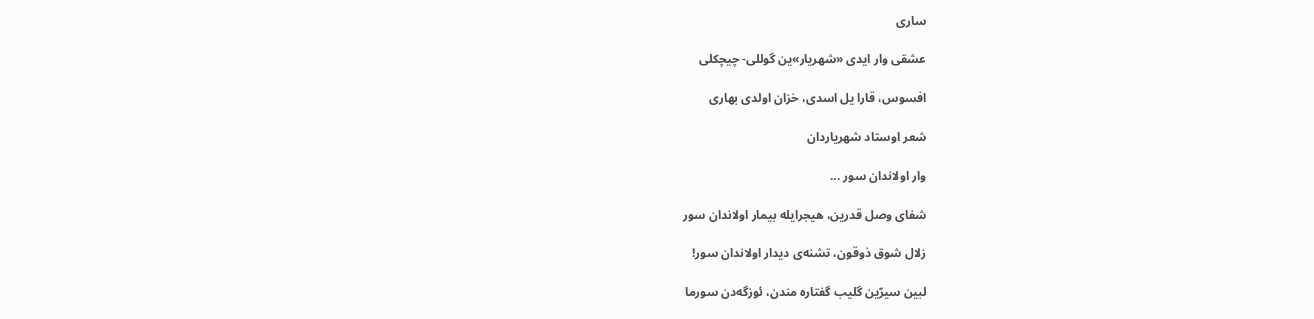ساری

عشقی وار ایدی «شهریار»ین گوللی- چیچکلی

افسوس، قارا یل اسدی، خزان اولدی بهاری

شعر اوستاد شهریاردان

وار اولاندان سور ...

شفای وصل قدرین، هیجرایله بیمار اولاندان سور

زلال شوق ذوقون، تشنه‌ی دیدار اولاندان سور!

لبین سیرّین گلیب گفتاره مندن، ئوزگه‌دن سورما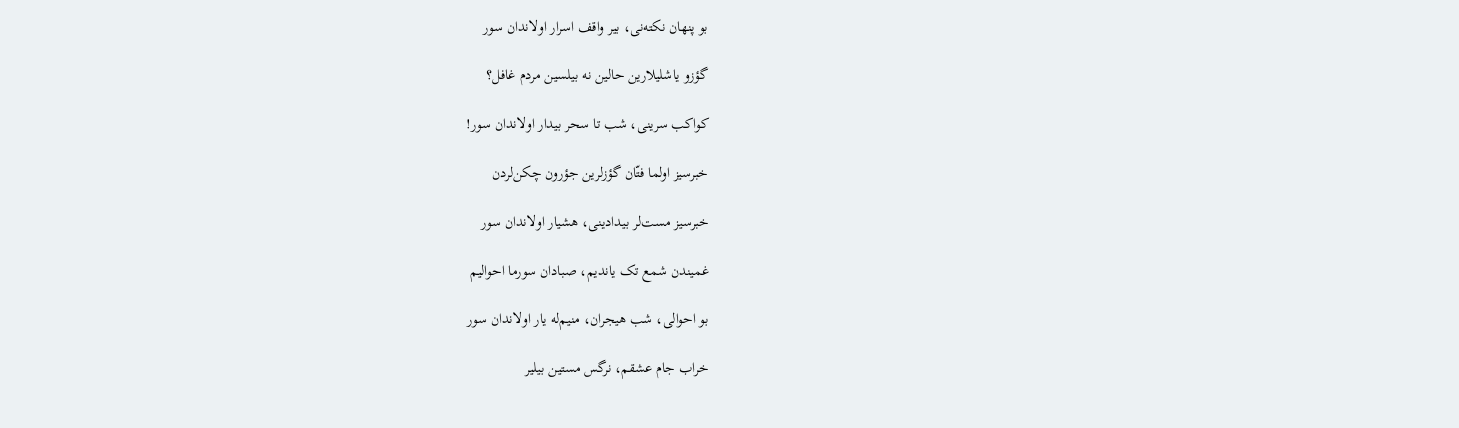بو پنهان نکته‌نی، بیر واقف اسرار اولاندان سور

گؤزو یاشلیلارین حالین نه بیلسین مردم غافل؟

کواکب سرینی، شب تا سحر بیدار اولاندان سور!

خبرسیز اولما فتّان گؤزلرین جؤرون چکن‌لردن

خبرسیز مست‌لر بیدادینی، هشیار اولاندان سور

غمیندن شمع تک یاندیم، صبادان سورما احوالیم

بو احوالی، شب هیجران، منیم‌له یار اولاندان سور

خراب جام عشقم، نرگس مستین بیلیر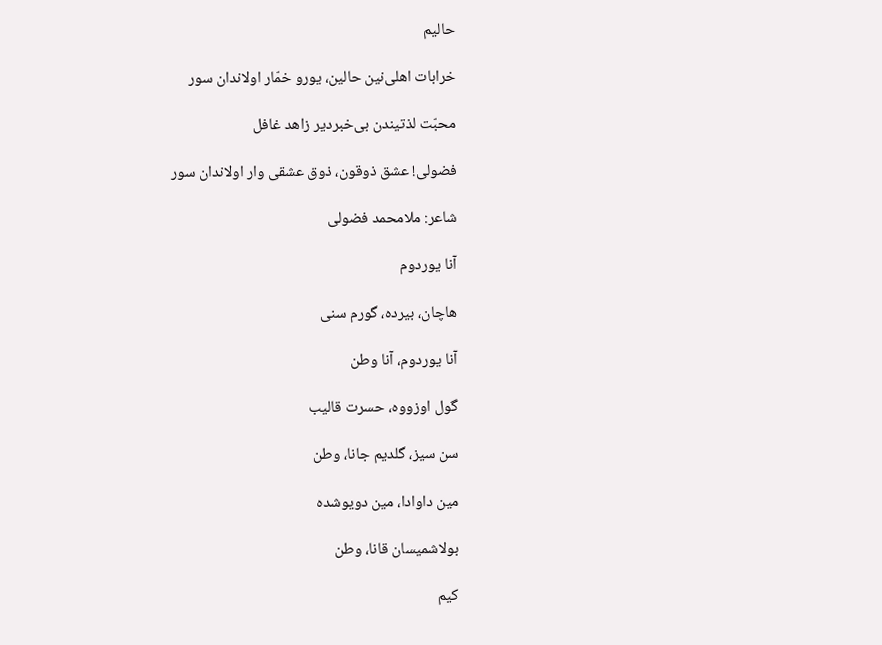حالیم

خرابات اهلی‌نین حالین، یورو خمّار اولاندان سور

محبّت لذتیندن بی‌خبردیر زاهد غافل

فضولی! عشق ذوقون، ذوق عشقی وار اولاندان سور

شاعر: ملامحمد فضولی

آنا یوردوم

هاچان، بیرده، گورم سنی

آنا یوردوم، آنا وطن

گول اوزووه، حسرت قالیب

سن سیز، گلدیم جانا، وطن

مین داوادا، مین دویوشده

بولاشمیسان قانا، وطن

کیم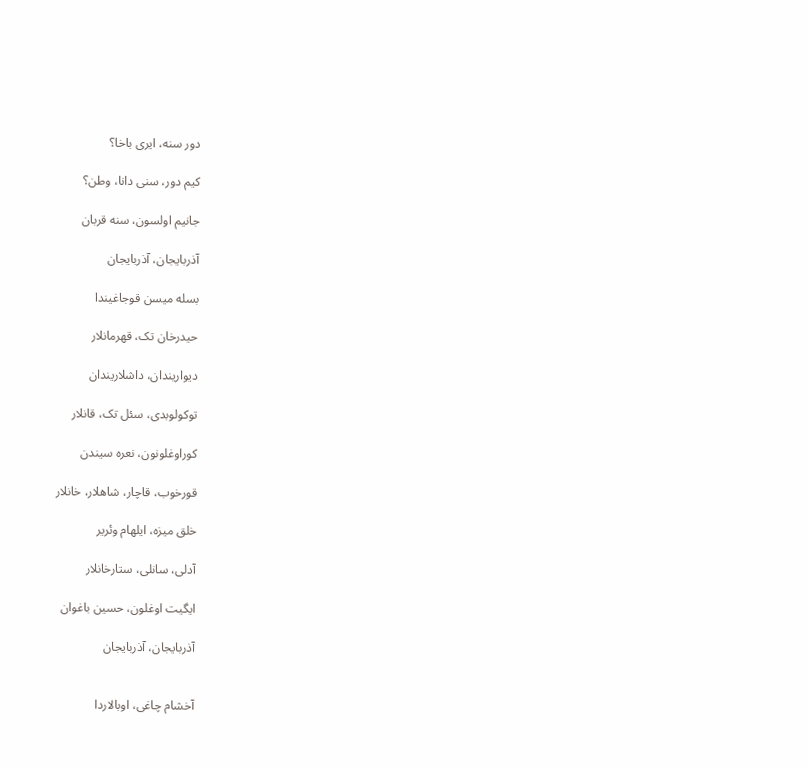دور سنه، ایری باخا؟

کیم دور، سنی دانا، وطن؟

جانیم اولسون، سنه قربان

آذربایجان، آذربایجان

بسله میسن قوجاغیندا

حیدرخان تک، قهرمانلار

دیواریندان، داشلاریندان

توکولوبدی، سئل تک، قانلار

کوراوغلونون، نعره سیندن

قورخوب، قاچار، شاهلار، خانلار

خلق میزه، ایلهام وئریر

آدلی، سانلی، ستارخانلار

ایگیت اوغلون، حسین باغوان

آذربایجان، آذربایجان


آخشام چاغی، اوبالاردا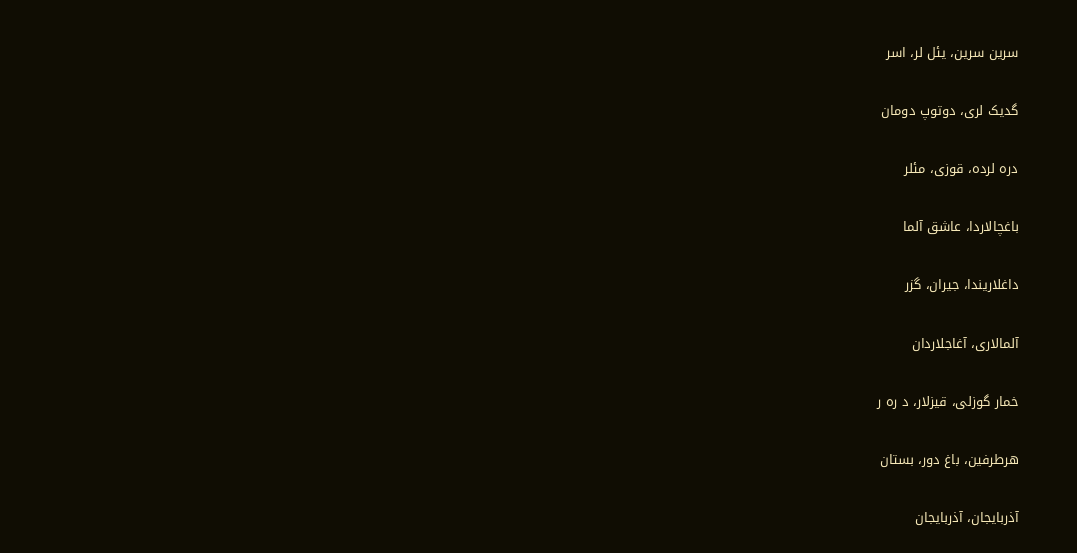سرین سرین، یئل لر، اسر

گدیک لری، دوتوپ دومان

دره لرده، قوزی، مئلر

باغچالاردا، عاشق آلما

داغلاریندا، جیران، گزر

آلمالاری، آغاجلاردان

خمار گوزلی، قیزلار، د ره ر

هرطرفین، باغ دور، بستان

آذربایجان، آذربایجان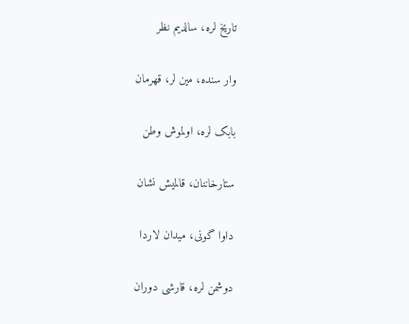تاریخ لره، سالدیم نظر

وار سنده، مین لر، قهرمان

بابک لره، اولموش وطن

ستارخاننان، قالمیش نشان

داوا گونی، میدان لاردا

دوشمن لره، قارشی دوران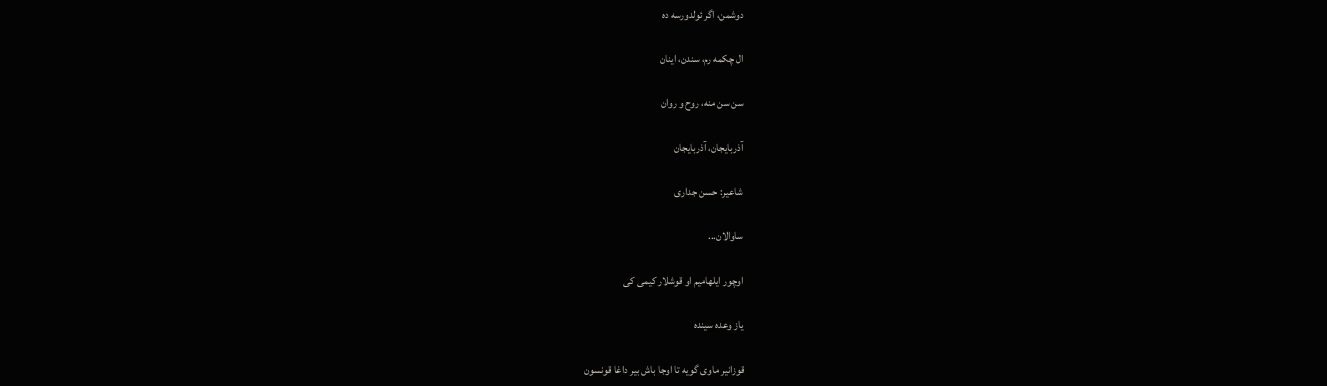دوشمن، اگر ئولدورسه ده

ال چکمه رم، سندن، اینان

سن سن منه، روح و روان

آذربایجان، آذربایجان

شاعیر: حسن جداری

ساوالان...

اوچور ایلهامیم او قوشلار کیمی کی

یاز وعده سینده

قوزانیر ماوی گویه تا اوجا باش بیر داغا قونسون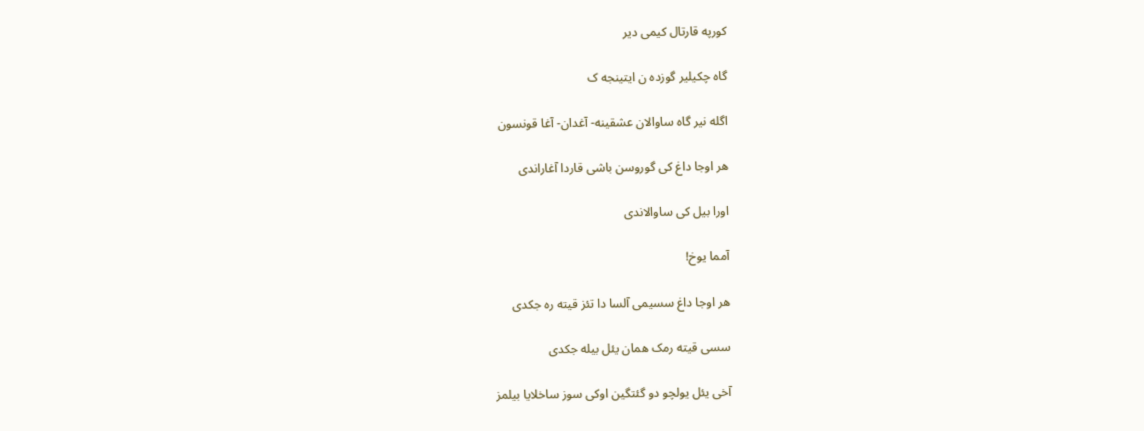کورپه قارتال کیمی دیر

گاه چکیلیر گوزده ن ایتینجه ک

اگله نیر گاه ساوالان عشقینه- آغدان- آغا قونسون

هر اوجا داغ کی گوروسن باشی قاردا آغاراندی

اورا بیل کی ساوالاندی

آمما یوخ!

هر اوجا داغ سسیمی آلسا دا تئز قیته ره جکدی

سسی قیته رمک همان یئل بیله جکدی

آخی یئل یولچو دو گئتگین اوکی سوز ساخلایا بیلمز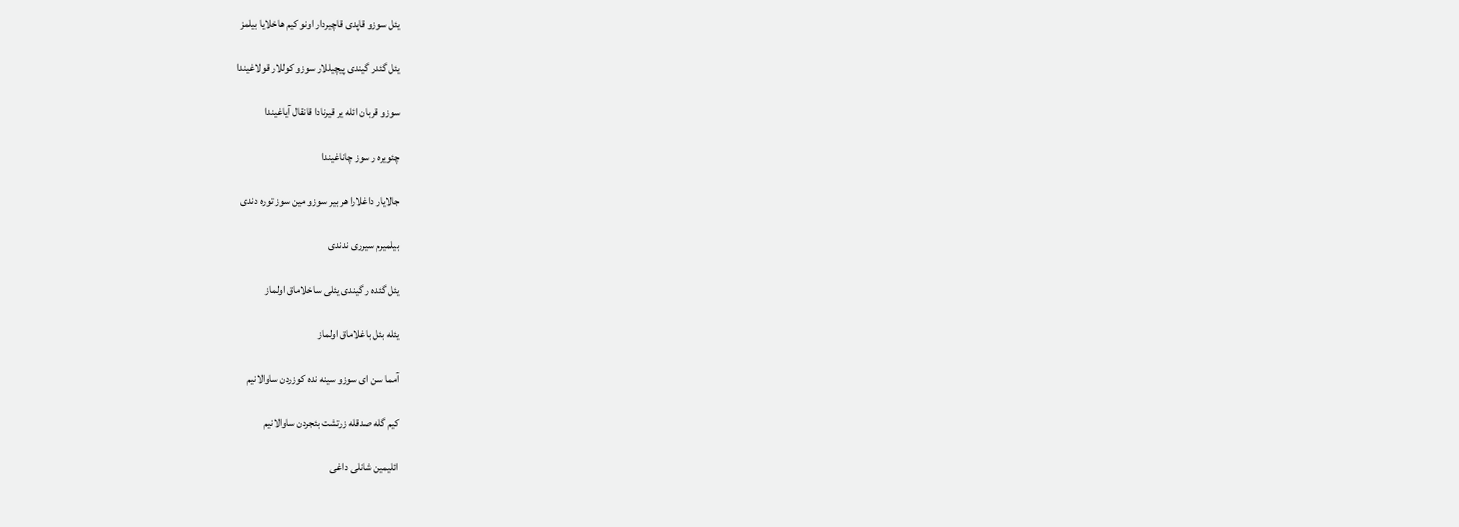یئل سوزو قاپدی قاچیردار اونو کیم هاخلایا بیلمز

یئل گئدر گیندی پیچیللار سوزو کوللار قولاغیندا

سوزو قربان ائله یر قیرنادا قانقال آیاغیندا

چئویره ر سوز چاناغیندا

جالایار داغلارا هر بیر سوزو مین سوز توره دندی

بیلمیرم سیرری ندندی

یئل گئده ر گیندی یئلی ساخلاماق اولماز

یئله بئل باغلاماق اولماز

آمما سن ای سوزو سینه نده کوزردن ساوالانیم

کیم گله صدقله زرتشت بئجردن ساوالانیم

ائلیمین شانلی داغی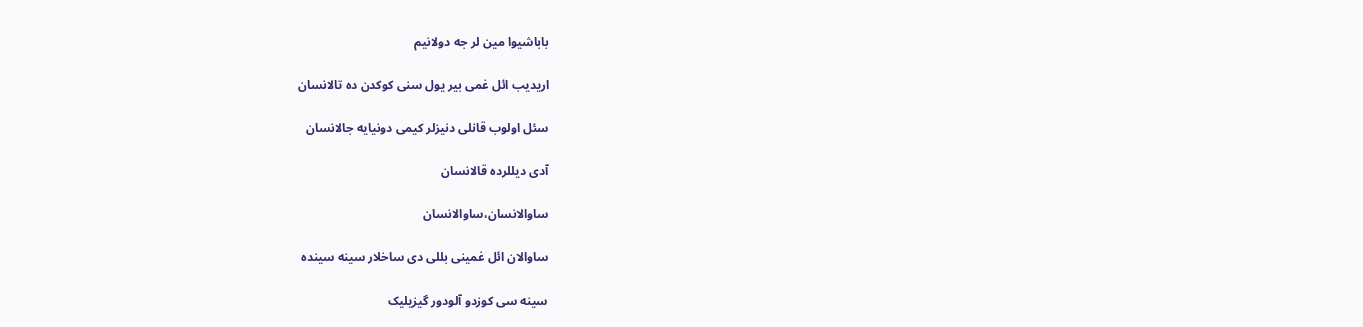باباشیوا مین لر جه دولانیم

اریدیب ائل غمی بیر یول سنی کوکدن ده تالانسان

سئل اولوب قانلی دنیزلر کیمی دونیایه جالانسان

آدی دیللرده قالانسان

ساوالانسان،ساوالانسان

ساوالان ائل غمینی بللی دی ساخلار سینه سینده

سینه سی کوزدو آلودور گیزیلیک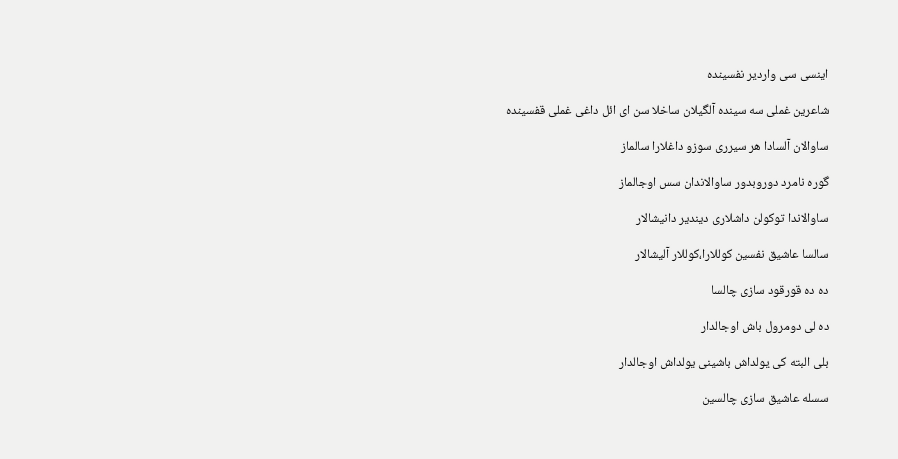اینسی سی واردیر نفسینده

شاعرین غملی سه سینده آلگیلان ساخلا سن ای ائل داغی غملی قفسینده

ساوالان آلسادا هر سیرری سوزو داغلارا سالماز

گوره نامرد دوروبدور ساوالاندان سس اوجالماز

ساوالاندا توکولن داشلاری دیندیر دانیشالار

سالسا عاشیق نفسین کوللارا،کوللار آلیشالار

ده ده قورقود سازی چالسا

ده لی دومرول باش اوجالدار

بلی البته کی یولداش باشینی یولداش اوجالدار

سسله عاشیق سازی چالسین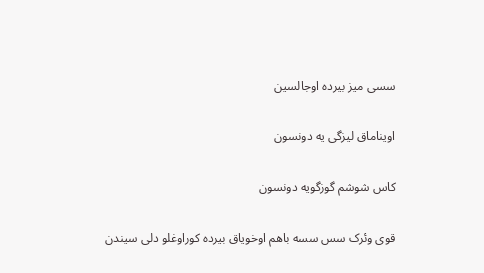سسی میز بیرده اوجالسین

اویناماق لیزگی یه دونسون

کاس شوشم گوزگویه دونسون

قوی وئرک سس سسه باهم اوخویاق بیرده کوراوغلو دلی سیندن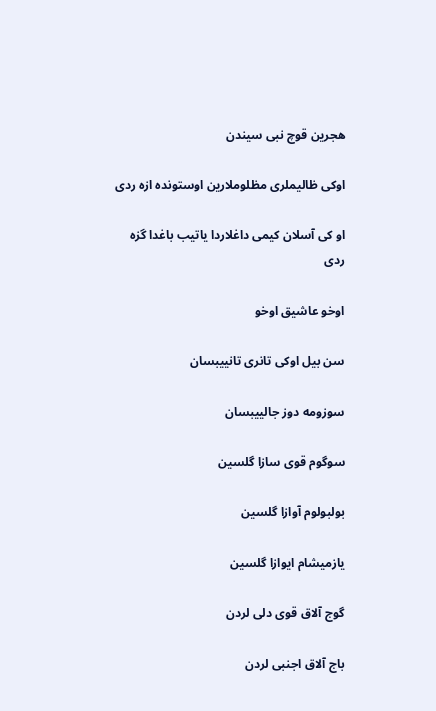هجرین قوچ نبی سیندن

اوکی ظالیملری مظلوملارین اوستونده ازه ردی

او کی آسلان کیمی داغلاردا یاتیب باغدا گزه ردی

اوخو عاشیق اوخو

سن بیل اوکی تانری تانییبسان

سوزومه دوز جالییبسان

سوگوم قوی سازا گلسین

بولبولوم آوازا گلسین

یازمیشام ایوازا گلسین

گوج آلاق قوی دلی لردن

باج آلاق اجنبی لردن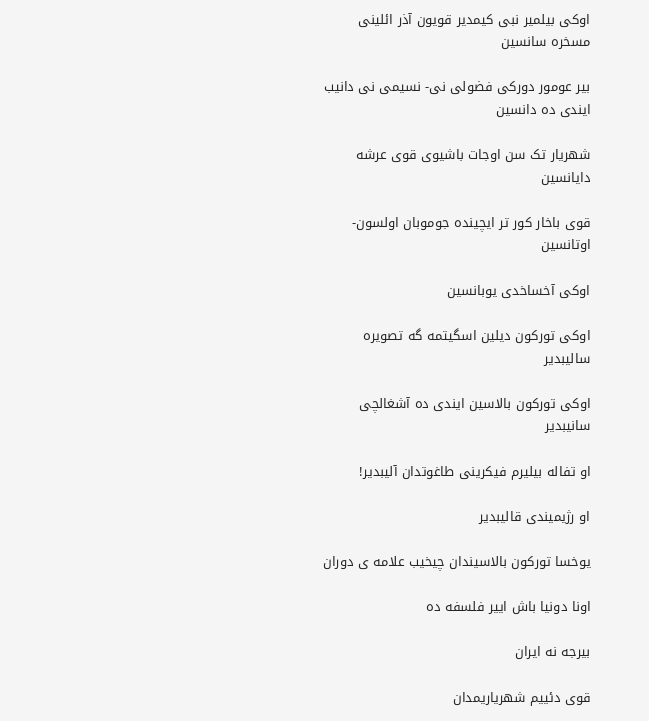اوکی بیلمیر نبی کیمدیر قویون آذر ائلینی مسخره سانسین

بیر عومور دورکی فضولی نی- نسیمی نی دانیب ایندی ده دانسین

شهریار تک سن اوجات باشیوی قوی عرشه دایانسین

قوی باخار کور تر ایچینده جوموبان اولسون- اوتانسین

اوکی آخساخدی یوبانسین

اوکی تورکون دیلین اسگیتمه گه تصویره سالیبدیر

اوکی تورکون بالاسین ایندی ده آشغالچی سانیبدیر

او تفاله بیلیرم فیکرینی طاغوتدان آلیبدیر!

او رژیمیندی قالیبدیر

یوخسا تورکون بالاسیندان چیخیب علامه ی دوران

اونا دونیا باش اییر فلسفه ده

بیرجه نه ایران

قوی دئییم شهریاریمدان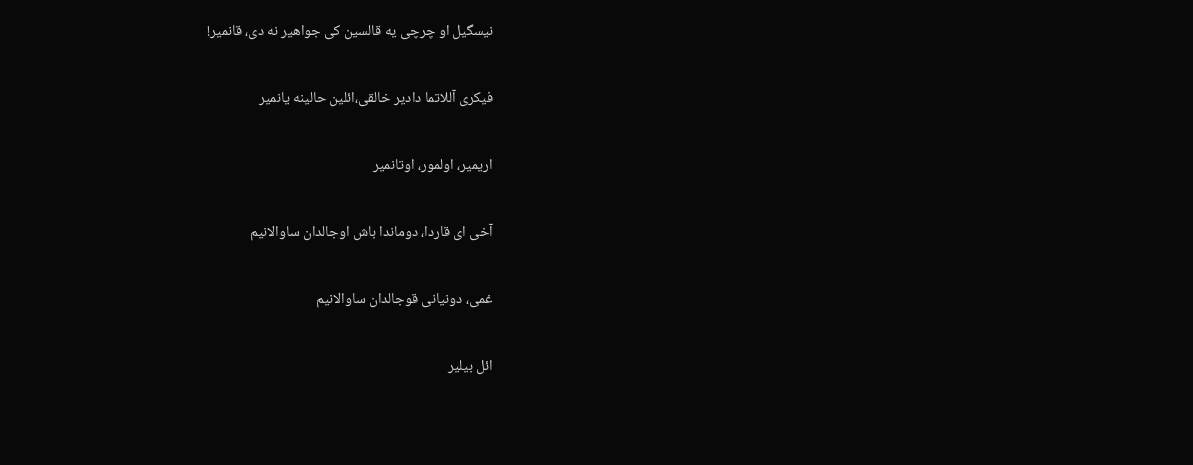نیسگیل او چرچی یه قالسین کی جواهیر نه دی، قانمیر!

فیکری آللاتما دادیر خالقی،ائلین حالینه یانمیر

اریمیر، اولمور، اوتانمیر

آخی ای قاردا، دوماندا باش اوجالدان ساوالانیم

غمی، دونیانی قوجالدان ساوالانیم

ائل بیلیر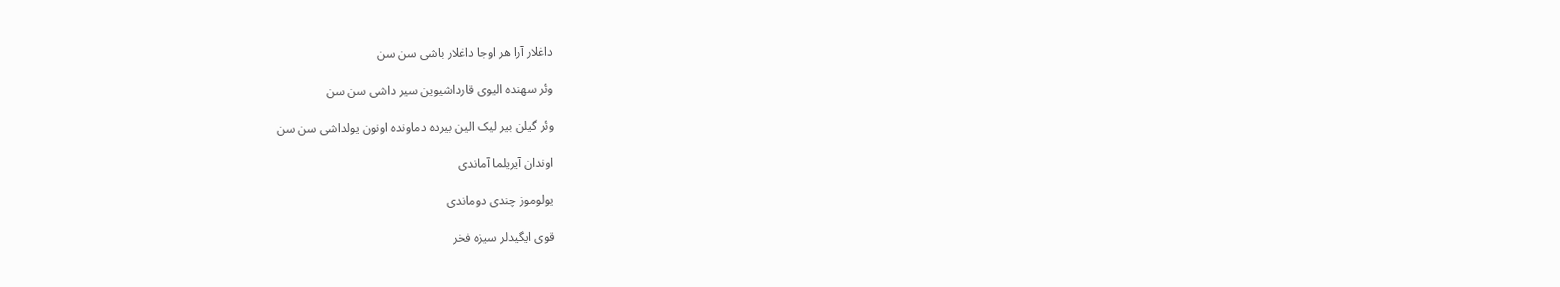داغلار آرا هر اوجا داغلار باشی سن سن

وئر سهنده الیوی قارداشیوین سیر داشی سن سن

وئر گیلن بیر لیک الین بیرده دماونده اونون یولداشی سن سن

اوندان آیریلما آماندی

یولوموز چندی دوماندی

قوی ایگیدلر سیزه فخر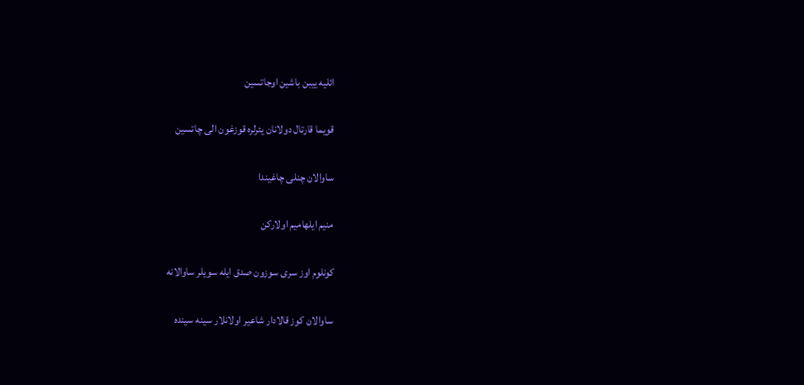ائلیه ییبن باشین اوجاتسین

قویما قارتال دولانان یئرلره قوزغون الی چاتسین

ساوالان چنلی چاغیندا

منیم ایلهامیم اولارکن

کونلوم اوز سری سوزون صدق ایله سویلر ساوالانه

ساوالان کوز قالادار شاعیر اولانلار سینه سینده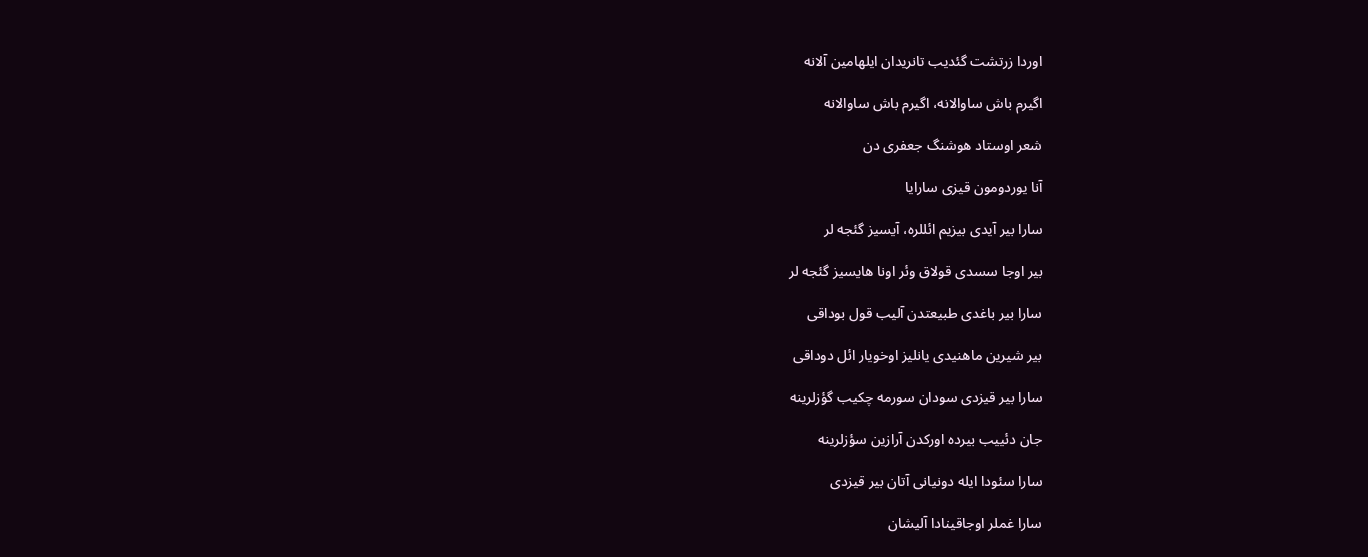اوردا زرتشت گئدیب تانریدان ایلهامین آلانه

اگیرم باش ساوالانه، اگیرم باش ساوالانه

شعر اوستاد هوشنگ جعفری دن

آنا یوردومون قیزی سارایا

سارا بیر آیدی بیزیم ائللره، آیسیز گئجه لر

بیر اوجا سسدی قولاق وئر اونا هایسیز گئجه لر

سارا بیر باغدی طبیعتدن آلیب قول بوداقی

بیر شیرین ماهنیدی یانلیز اوخویار ائل دوداقی

سارا بیر قیزدی سودان سورمه چکیب گؤزلرینه

جان دئییب بیرده اورکدن آرازین سؤزلرینه

سارا سئودا ایله دونیانی آتان بیر قیزدی

سارا غملر اوجاقینادا آلیشان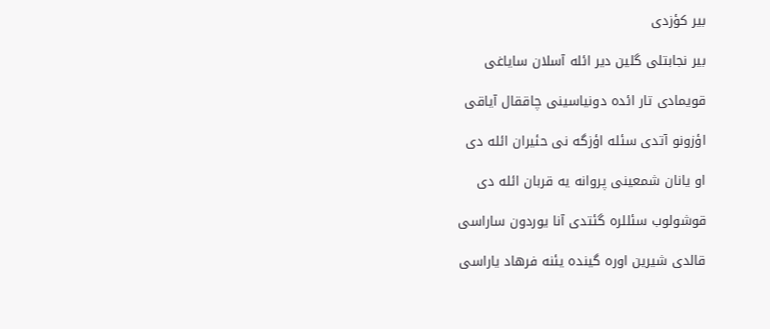بیر کؤزدی

بیر نجابتلی گلین دیر ائله آسلان سایاغی

قویمادی تار ائده دونیاسینی چاققال آیاقی

اؤزونو آتدی سئله اؤزگه نی حئیران ائله دی

او یانان شمعینی پروانه یه قربان ائله دی

قوشولوب سئللره گئتدی آنا یوردون ساراسی

قالدی شیرین اوره گینده یئنه فرهاد یاراسی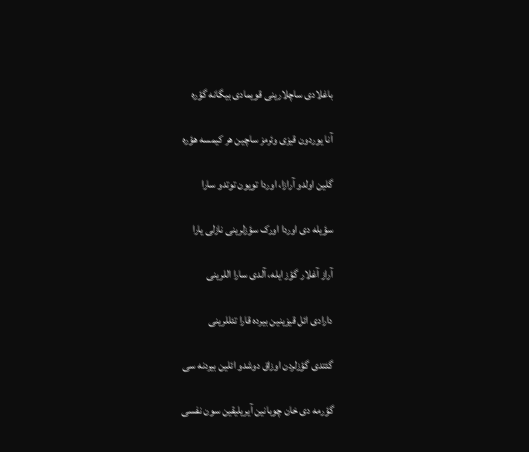باغلادی ساچلارینی قویمادی بیگانه گؤره

آنا یوردون قیزی وئرمز ساچین هر کیمسه هؤره

گلین اولدو آرازا، اوردا تویون توتدو سارا

سؤیله دی اوردا اورک سؤزلرینی نازلی یارا

آراز آغلار گؤز ایله، آلدی سارا اللرینی

دارادی ائل قیزینین بیرده قارا تئللرینی

گئتدی گؤزلردن اوزاق دوشدو ائلین بیردنه سی

گؤرمه دی خان چوبانین آیریلیقین سون نفسی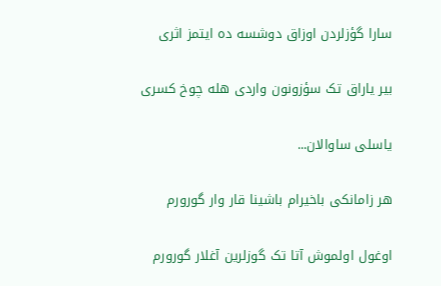سارا گؤزلردن اوزاق دوشسه ده ایتمز اثری

بیر یاراق تک سؤزونون واردی هله چوخ کسری

یاسلی ساوالان...

هر زامانکی باخیرام باشینا قار وار گورورم

اوغول اولموش آتا تک گوزلرین آغلار گورورم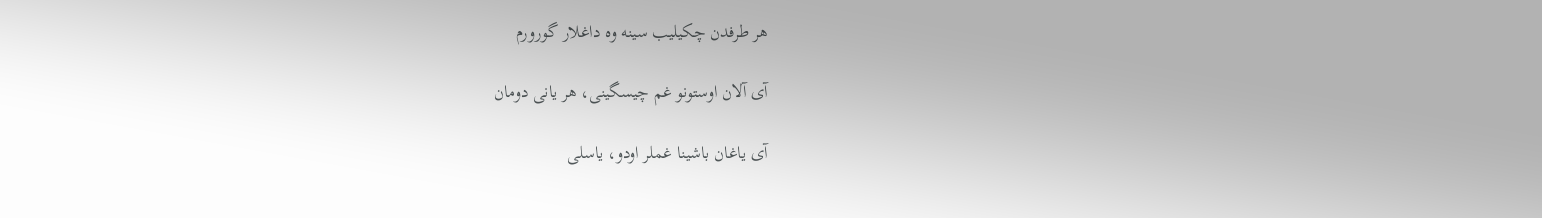هر طرفدن چکیلیب سینه وه داغلار گورورم

آی آلان اوستونو غم چیسگینی، هر یانی دومان

آی یاغان باشینا غملر اودو، یاسلی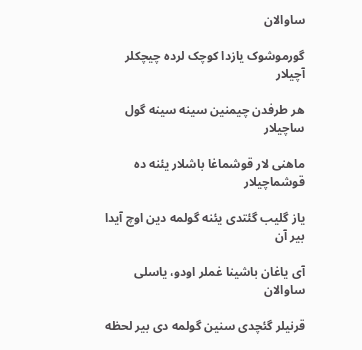ساوالان

گورموشوک یازدا کوچک لرده چیچکلر آچیلار

هر طرفدن چیمنین سینه سینه گول ساچیلار

ماهنی لار قوشماغا باشلار یئنه ده قوشماچیلار

یاز گلیب گئتدی یئنه گولمه دین اوچ آیدا بیر آن

آی یاغان باشینا غملر اودو، یاسلی ساوالان

قرنیلر گئچدی سنین گولمه دی بیر لحظه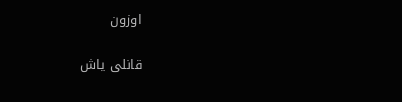اوزون

قانلی یاش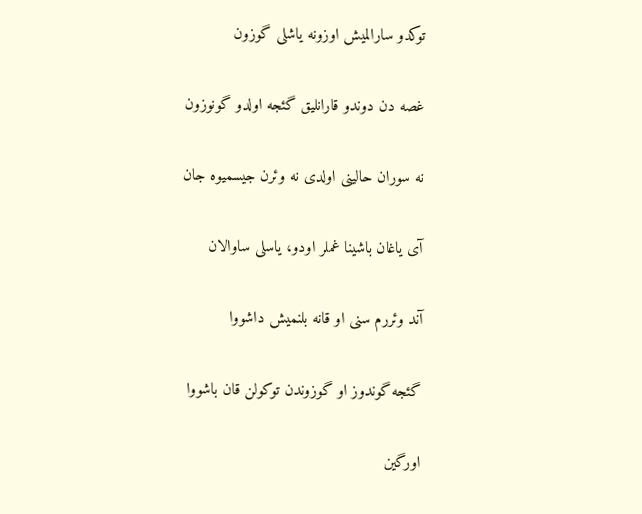توکدو سارالمیش اوزونه یاشلی گوزون

غصه دن دوندو قارانلیق گئجه اولدو گونوزون

نه سوران حالینی اولدی نه وئرن جیسمیوه جان

آی یاغان باشینا غملر اودو، یاسلی ساوالان

آند وئررم سنی او قانه بلنمیش داشووا

گئجه گوندوز او گوزوندن توکولن قان باشووا

اورگین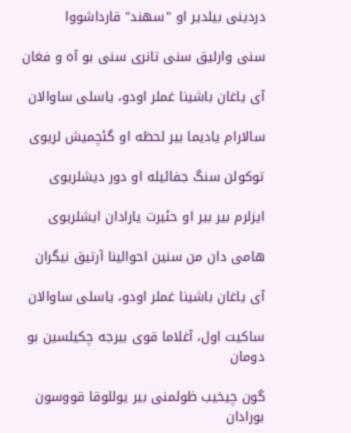دردینی بیلدیر او "سهند" قارداشووا

سنی وارلیق سنی تانری سنی بو آه و فغان

آی یاغان باشینا غملر اودو، یاسلی ساوالان

سالارام یادیما بیر لحظه او گئچمیش لریوی

توکولن سنگ جفائیله او دور دیشلریوی

ایزلرم بیر بیر او حئیرت یارادان ایشلریوی

هامی دان من سنین احوالینا آرتیق نیگران

آی یاغان باشینا غملر اودو، یاسلی ساوالان

ساکیت اول، آغلاما قوی بیرجه چکیلسین بو دومان

گون چیخیب ظولمنی بیر یوللوقا قووسون بورادان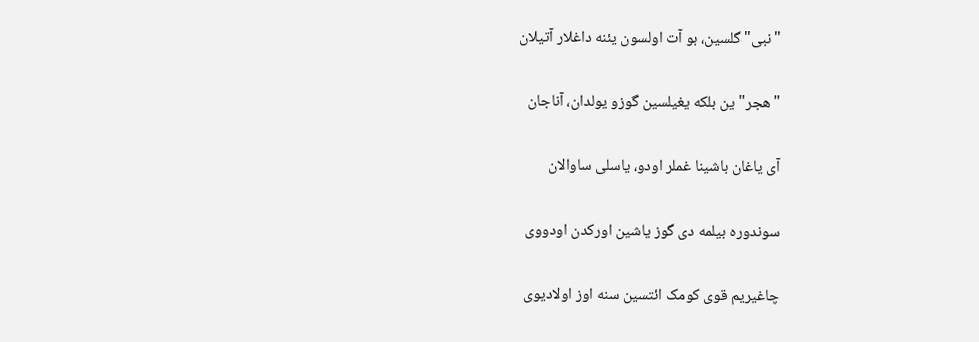"نبی" گلسین، بو آت اولسون یئنه داغلار آتیلان

"هجر"ین بلکه یغیلسین گوزو یولدان، آناجان

آی یاغان باشینا غملر اودو، یاسلی ساوالان

سوندوره بیلمه دی گوز یاشین اورکدن اودووی

چاغیریم قوی کومک ائتسین سنه اوز اولادیوی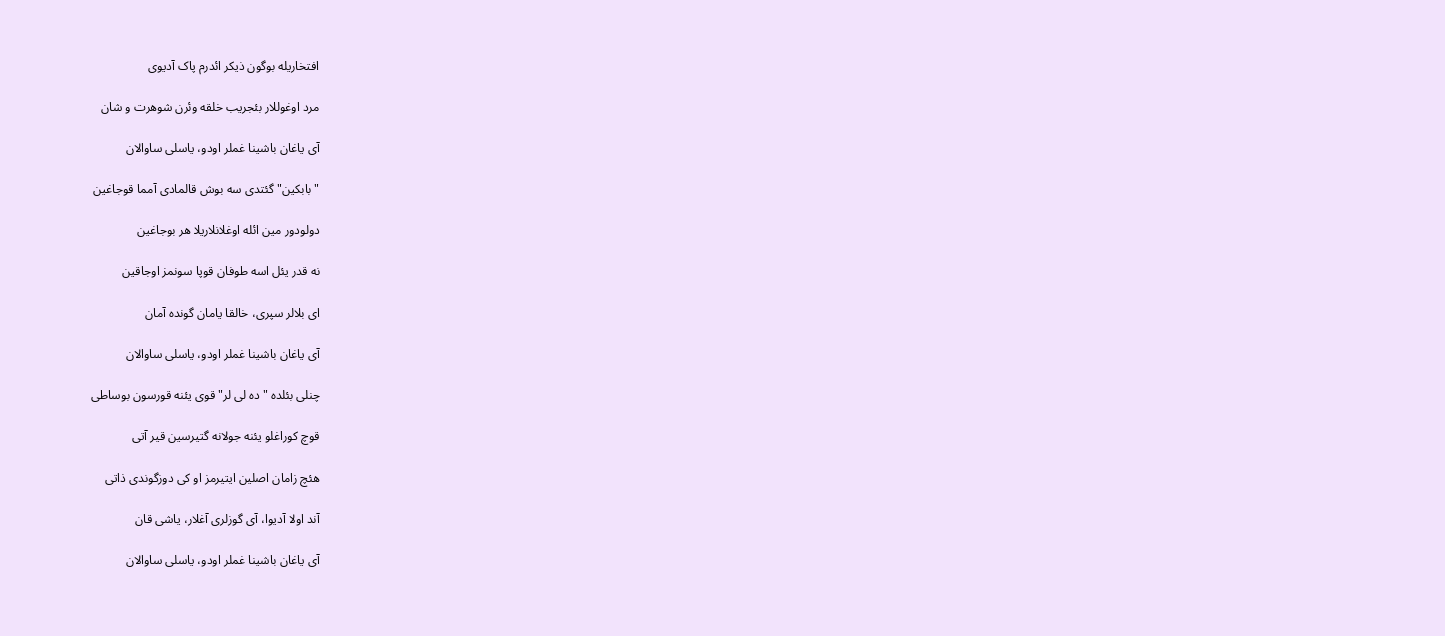افتخاریله بوگون ذیکر ائدرم پاک آدیوی

مرد اوغوللار بئجریب خلقه وئرن شوهرت و شان

آی یاغان باشینا غملر اودو، یاسلی ساوالان

"بابکین" گئتدی سه بوش قالمادی آمما قوجاغین

دولودور مین ائله اوغلانلاریلا هر بوجاغین

نه قدر یئل اسه طوفان قوپا سونمز اوجاقین

ای بلالر سپری، خالقا یامان گونده آمان

آی یاغان باشینا غملر اودو، یاسلی ساوالان

چنلی بئلده "ده لی لر" قوی یئنه قورسون بوساطی

قوچ کوراغلو یئنه جولانه گتیرسین قیر آتی

هئچ زامان اصلین ایتیرمز او کی دوزگوندی ذاتی

آند اولا آدیوا، آی گوزلری آغلار، یاشی قان

آی یاغان باشینا غملر اودو، یاسلی ساوالان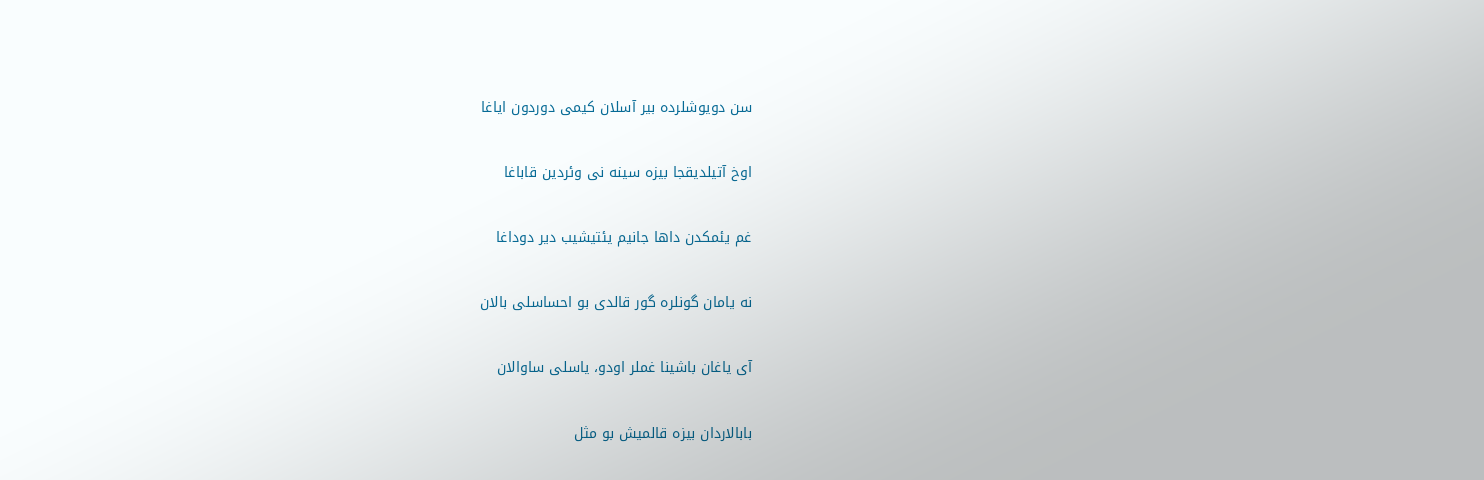سن دویوشلرده بیر آسلان کیمی دوردون ایاغا

اوخ آتیلدیقجا بیزه سینه نی وئردین قاباغا

غم یئمکدن داها جانیم یئتیشیب دیر دوداغا

نه یامان گونلره گور قالدی بو احساسلی بالان

آی یاغان باشینا غملر اودو، یاسلی ساوالان

بابالاردان بیزه قالمیش بو مثل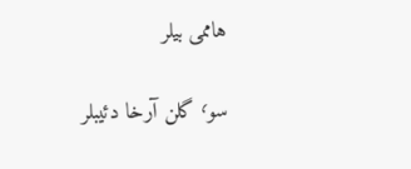هاممی بیلر

سو٬ گلن آرخا دئیبلر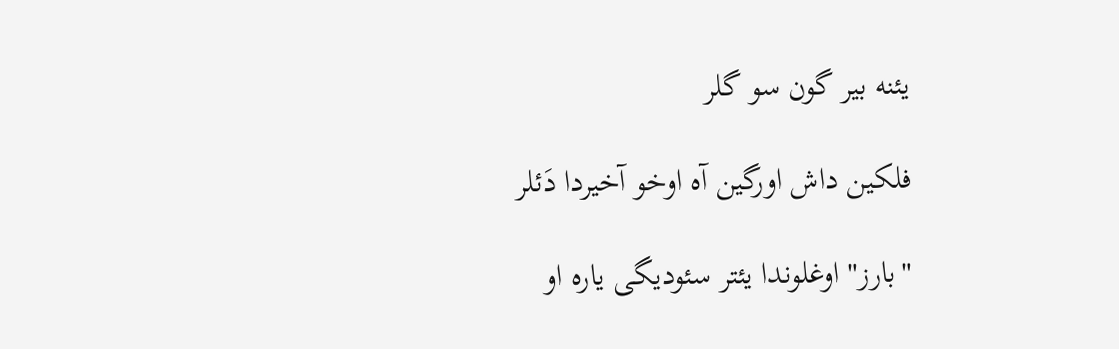یئنه بیر گون سو گلر

فلکین داش اورگین آه اوخو آخیردا دَئلر

"بارز" اوغلوندا یئتر سئودیگی یاره او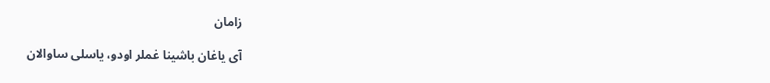زامان

آی یاغان باشینا غملر اودو، یاسلی ساوالان